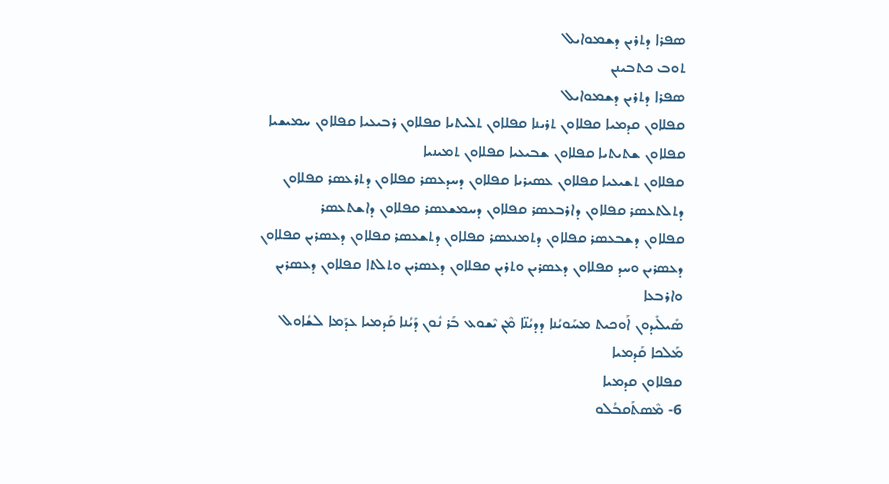ܣܦܪܐ ܕܬܪܝܢ ܕܫܡܘܐܝܠ
ܬܘܒ ܟܬܒܝܢܢ
ܣܦܪܐ ܕܬܪܝܢ ܕܫܡܘܐܝܠ
ܩܦܠܐܘܢ ܩܕܡܝܐ ܩܦܠܐܘܢ ܬܪܝܢܐ ܩܦܠܐܘܢ ܬܠܝܬܝܐ ܩܦܠܐܘܢ ܪܒܝܥܝܐ ܩܦܠܐܘܢ ܚܡܝܫܝܐ ܩܦܠܐܘܢ ܫܬܝܬܝܐ ܩܦܠܐܘܢ ܫܒܝܥܝܐ ܩܦܠܐܘܢ ܬܡܝܢܝܐ
ܩܦܠܐܘܢ ܬܫܝܥܝܐ ܩܦܠܐܘܢ ܥܣܝܪܝܐ ܩܦܠܐܘܢ ܕܚܕܥܣܪ ܩܦܠܐܘܢ ܕܬܪܥܣܪ ܩܦܠܐܘܢ ܕܬܠܬܥܣܪ ܩܦܠܐܘܢ ܕܐܪܒܥܣܪ ܩܦܠܐܘܢ ܕܚܡܫܥܣܪ ܩܦܠܐܘܢ ܕܐܫܬܥܣܪ
ܩܦܠܐܘܢ ܕܫܒܥܣܪ ܩܦܠܐܘܢ ܕܬܡܢܥܣܪ ܩܦܠܐܘܢ ܕܬܫܥܣܪ ܩܦܠܐܘܢ ܕܥܣܪܝܢ ܩܦܠܐܘܢ ܕܥܣܪܝܢ ܘܚܕ ܩܦܠܐܘܢ ܕܥܣܪܝܢ ܘܬܪܝܢ ܩܦܠܐܘܢ ܕܥܣܪܝܢ ܘܬܠܬܐ ܩܦܠܐܘܢ ܕܥܣܪܝܢ ܘܐܪܒܥܐ
ܣܺܝܠܺܝܕܘܢ ܐܰܘܟܝܬ ܡܚܰܘܝܳܢܐ ܕܕܝܳܢ̈ܐ ܡܶܢ ܝܶܫܘܥ ܒܰܪ ܢܽܘܢ ܕܰܝܳܢܐ ܩܰܕܡܝܐ ܥܕܰܡܐ ܠܫܳܐܘܠ ܡܰܠܟܐ ܩܰܕܡܝܐ
ܩܦܠܐܘܢ ܩܕܡܝܐ
6- ܡܶܣܬܰܩܒܳܠܘ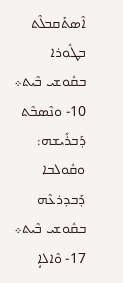ܐܶܣܬܰܩܒܠܶܬ ܒܛܽܘܪܐ ܒܩܽܘܫܝ ܒܶܝܬ܀
10- ܘܢܶܣܒܶܬ ܕܰܒܪܺܝܫܗ: ܘܩܽܘܠܒܐ ܕܰܒܕܪܥܶܗ ܒܩܽܘܫܝ ܒܶܝܬ܀
17- ܘܶܐܠܐܴ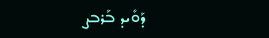ܕܰܘܺܝܕ ܒܰܪܒܨ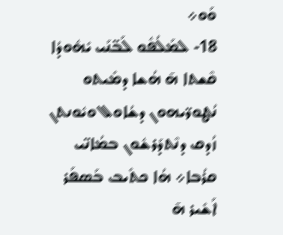ܘܰܘ܀
18- ܠܡܰܠܳܦܽܘ ܠܰܒ̈ܢܰܝ ܝܺܗܽܘܕܳܐ ܩܶܫܬܐ ܗ̄ ܗܳܫܐ ܕܡܺܝܬܘ ܢܳܛܘܪ̈ܝܗܘܢ ܕܫܳܐܘܠ ܘܝܽܘܢܬܢ ܙܳܕܩ ܕܢܶܬܕܰܪܫܽܘܢ ܒܡܳܐܢ̈ܝ ܩܪܳܒܐ܀ ܗܳܐ ܟܬܺܝܒ ܒܰܣܦܰܪ ܐܰܫܺܝܪ ܗ̄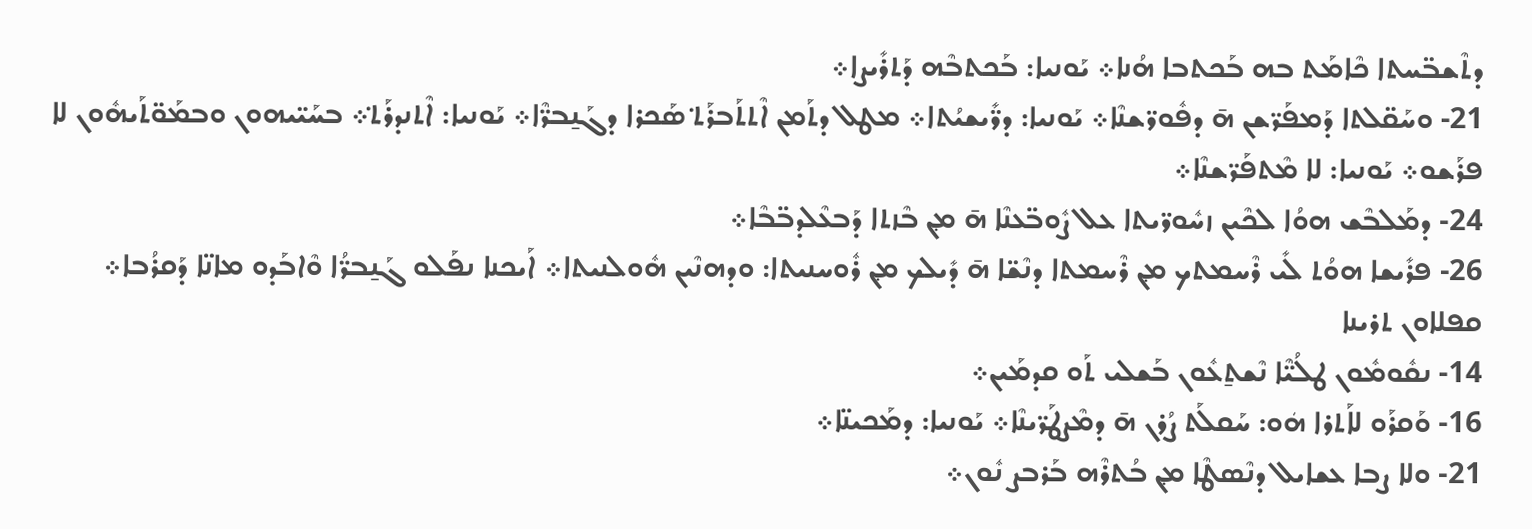ܕܬܶܫܒ̈ܚܬܐ ܟܶܐܡܰܬ ܒܗ ܒܰܟܬܒܐ ܗܳܢܐ܀ ܝܰܘܢܝܐ: ܒܰܟܬܒܶܗ ܕܰܬܪܺܝܨܐ܀
21- ܘܚܰܩ̈ܠܬܐ ܕܰܡܦܰܪ̈ܫܢ ܗ̄ ܕܦܽܘܪ̈ܫܢܶܐ܀ ܝܰܘܢܝܐ: ܕܪ̈ܺܝܫܝܳܬܐ܀ ܡܛܠ ܕܬܰܡܢ ܐܶܬܬܰܒܪܰܬ݀ ܣܰܟܪܐ ܕܓܰܢ̱ܒܪ̈ܶܐ܀ ܝܰܘܢܝܐ: ܐܶܬܢܕܪܰܬ݀܀ ܒܚܰܝ̈ܝܗܘܢ ܘܒܡܰܘ̈ܬܰܝܗܽܘܢ ܠܐ ܦܪܰܫܘ܀ ܝܰܘܢܝܐ: ܠܐ ܡܶܬܦܰܪ̈ܫܢܶܐ܀
24- ܕܡܰܠܒܶܫ ܗܘܳܐ ܠܟܶܝܢ ܙܚܽܘܪ̈ܝܬܐ ܥܠ ܨܽܘܒ̈ܥܢܶܐ ܗ̄ ܡ݂ܢ ܒܶܙܬܐ ܕܰܒܥܶܠܕܒ̈ܒܶܐ܀
26- ܦܪܺܝܫܐ ܗܘܳܬ ܠܺܝ ܪܶܚܡܬܟ ܡ݂ܢ ܪܶܚܡܬܐ ܕܢܶܫ̈ܐ ܗ̄ ܕܺܝܠܟ ܡ݂ܢ ܪܽܘܚܢܝܬܐ: ܘܕܗܢܶܝܢ ܗܽܘܠܢܝܬܐ܀ ܐܰܝܟܢܐ ܢܦܰܠܘ ܓܰܢ̱ܒܪ̈ܳܐ ܘܶܐܒܰܕܘ ܡܐܢ̈ܐ ܕܰܩܪܳܒܐ܀
ܩܦܠܐܘܢ ܬܪܝܢܐ
14- ܢܩܽܘܡܽܘܢ ܛܠܳܝ̈ܶܐ ܢܶܫܬ̱ܥܽܘܢ ܒܰܫܠܝ ܬܰܘ ܩܕܡܰܝܢ܀
16- ܘܰܩܪܰܘ ܠܐܰܬܪܐ ܗܿܘ: ܚܰܩܠܰܬ ܨܳܪܢ ܗ̄ ܕܡܶܨܛܰܪ̈ܝܢܶܐ܀ ܝܰܘܢܝܐ: ܕܡܰܟܝܢ̈ܐ܀
21- ܘܠܐ ܨܒܐ ܥܫܐܝܠ ܕܢܶܣܛܶܐ ܡ݂ܢ ܒܳܬܪܶܗ ܒܰܪܒܨ ܢܽܘܢ܀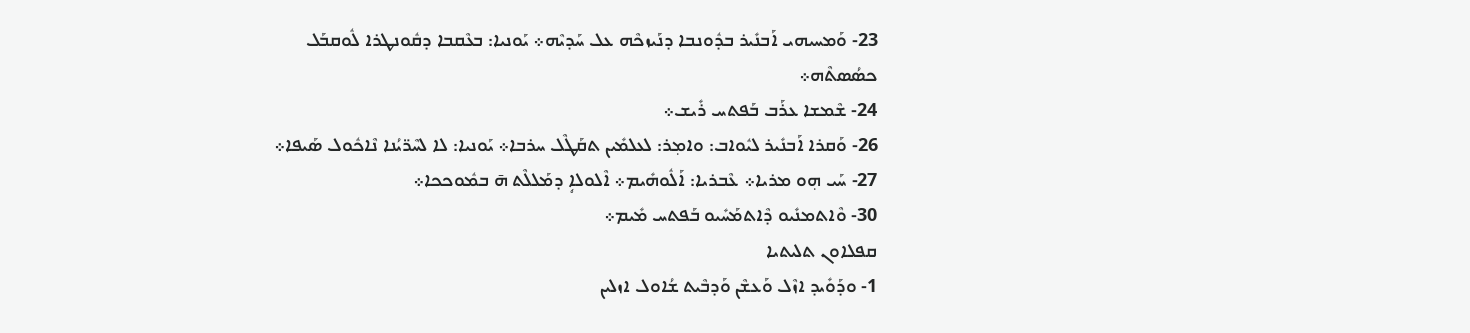23- ܘܰܡܚܝܗܝ ܐܰܒܢܺܝܪ ܒܕܽܘܢܒܐ ܕܢܰܝܙܟܶܗ ܥܠ ܚܰܕܝܶܗ܀ ܝܰܘܢܝܐ: ܒܥܶܩܒܐ ܕܩܽܘܢܛܪܐ ܠܽܘܩܒܰܠ ܟܣܳܣܬܶܗ܀
24- ܫܶܡܫܐ ܥܪܰܒ ܒܰܦܬܚ ܪܺܝܫ܀
26- ܘܰܩܪܐ ܐܰܒܢܺܝܪ ܠܝܽܘܐܒ: ܘܐܡ݂ܪ: ܠܥܠܡܺܝܢ ܬܩܰܛܶܠ ܚܪܒܐ܀ ܝܰܘܢܝܐ: ܠܐ ܠܚܶܪ̈ܝܳܢܐ ܢܶܐܟܽܘܠ ܣܰܝܦܐ܀
27- ܚܰܝ ܗ݂ܘ ܡܪܝܐ܀ ܥܶܒܪܝܐ: ܐܰܠܽܘܗܺܝܡ܀ ܐܶܠܘܠܐܴ ܕܡܰܠܠܶܬ ܗ̄ ܒܡܽܘܟܟܐ܀
30- ܘܶܐܬܡܢܺܝܘ ܕܶܐܬܡܰܚܺܝܘ ܒܰܦܬܚ ܡܺܝܡ܀
ܩܦܠܐܘܢ ܬܠܝܬܝܐ
1- ܘܕܰܘܺܝܕ ܐܙܶܠ ܘܰܥܫܶܢ ܘܰܕܒܶܝܬ ܫܳܐܘܠ ܐܙܠܝܢ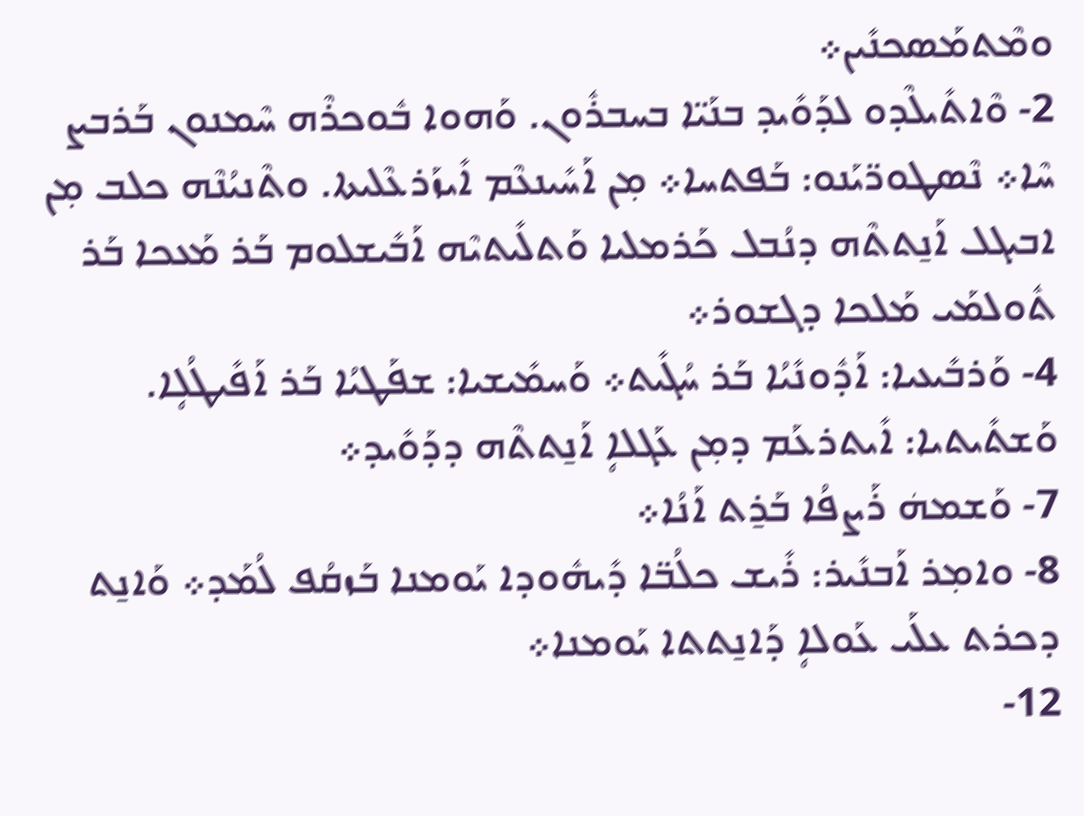ܘܡܶܬܡܰܣܟܢܺܝܢ܀
2- ܘܶܐܬܺܝܠܶܕܘ ܠܕܰܘܺܝܕ ܒܢܰܝ̈ܐ ܒܚܒܪܽܘܢ. ܘܰܗܘܐ ܒܽܘܟܪܶܗ ܚܶܡܢܘܢ ܒܰܪܒܨ ܚܶܐ܀ ܢܶܣܛܘܪ̈ܝܰܢܘ: ܒܰܦܬܚܐ܀ ܡ݂ܢ ܐܰܚܺܝܢܥܶܡ ܐܺܝܙܰܪܥܶܠܝܬܐ. ܘܬܶܢܝܳܢܶܗ ܟܠܒ ܡ݂ܢ ܐܒܝܓܠ ܐܰܢ̱ܬܬܶܗ ܕܢܳܒܠ ܟܰܪܡܠܝܐ ܘܰܬܠܺܝܬܝܶܗ ܐܰܒܺܝܫܠܘܡ ܒܰܪ ܡܰܥܟܐ ܒܰܪ ܬܽܘܠܡܰܝ ܡܰܠܟܐ ܕܓܫܘܪ܀
4- ܘܰܪܒܺܝܥܝܐ: ܐܰܕܽܘܢܺܝܳܐ ܒܰܪ ܚܳܓܺܝܬ܀ ܘܰܚܡܺܝܫܝܐ: ܫܦܰܛܝܳܐ ܒܰܪ ܐܰܦܺܝܛܳܠܴܐ. ܘܰܫܬܺܝܬܝܐ: ܐܺܝܬܪܥܰܡ ܕܡ݂ܢ ܥܰܓܠܐܴ ܐܰܢ̱ܬܬܶܗ ܕܕܰܘܺܝܕ܀
7- ܘܰܫܡܗܿ ܪܰܨܦܳܐ ܒܰܪ̱ܬ ܐܰܢܳܐ܀
8- ܘܐܡ݂ܪ ܐܰܒܢܺܝܪ: ܪܺܝܫ ܟܠܳܒ̈ܐ ܕܺܝܗܽܘܕܐ ܝܰܘܡܢܐ ܒܰܙܩܳܦ ܠܳܡܰܕ܀ ܘܰܐܢ̱ܬ ܕܟܪܬ ܥܠܰܝ ܥܰܘܠܐܴ ܕܰܐܢ̱ܬܬܐ ܝܰܘܡܢܐ܀
12-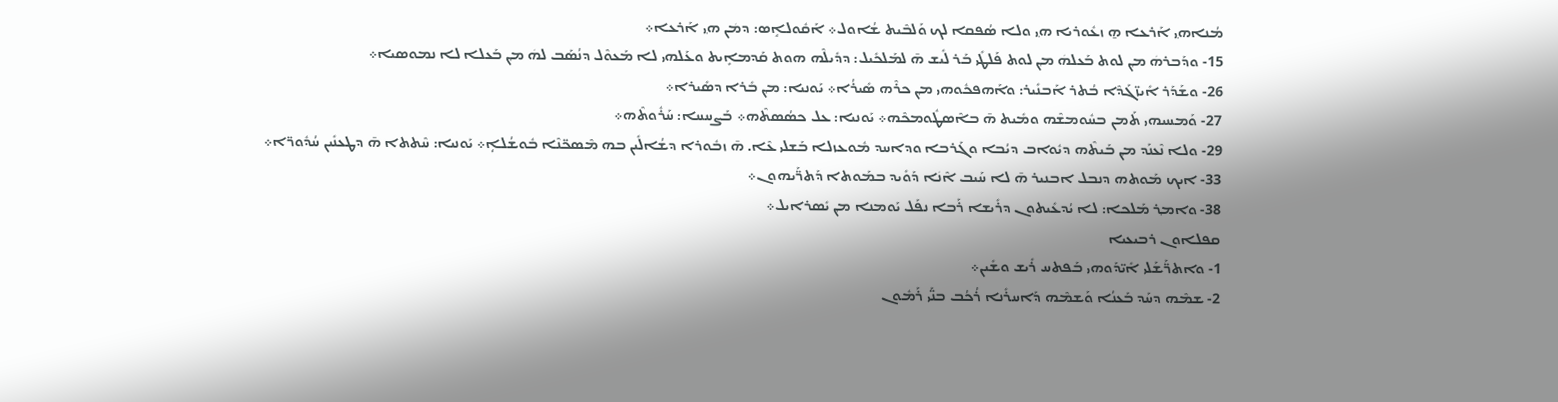ܡܳܢܐܗ݂ܝ ܐܰܪܥܐ ܗ̱ ܙܥܽܘܪܝܐ ܗ݂ܝ ܘܠܐ ܣܳܦܩܐ ܠܟ ܘܰܠܒܶܝܬ ܫܳܐܘܠ܀ ܐܰܩܽܘܠܐܱܣ: ܕܡܿܢ ܗ݂ܝ ܐܰܪܥܐ܀
15- ܘܕܰܒܪܗܿ ܡ݂ܢ ܠܘܬ ܒܰܥܠܗܿ ܡ݂ܢ ܠܘܬ ܦܰܠܛܺܝ ܒܰܪ ܠܺܝܫ ܗ̄ ܠܡܰܠܟܺܝܠ: ܕܕܺܝܠܶܗ ܗܘܬ ܩܰܕܡܐܻܝܬ ܘܥܰܠܗܝ ܠܐ ܡܰܥܘܶܠ ܕܢܳܣܰܒ ܠܗܿ ܡ݂ܢ ܒܰܥܠܐ ܠܐ ܢܡܘܣܝܐ܀
26- ܘܫܰܕܰܪ ܐܺܝܙ̈ܓܰܕܶܐ ܒܳܬܪ ܐܰܒܢܺܝܪ: ܘܐܰܗܦܟܽܘܗܝ ܡ݂ܢ ܟܪܶܗ ܣܺܝܪܳܐ܀ ܝܰܘܢܝܐ: ܡ݂ܢ ܒܺܪܐ ܕܣܺܝܪܐ܀
27- ܘܰܡܚܝܗܝ ܬܰܡܢ ܒܚܽܘܡܫܶܗ ܘܡܺܝܬ ܗ̄ ܒܐܶܣܛܽܘܡܟܶܗ܀ ܝܰܘܢܝܐ: ܥܠ ܟܣܳܣܬܶܗ܀ ܒܰܨܚܚܐ: ܚܰܪܽܘܬܶܗ܀
29- ܘܠܐ ܢܶܥܢܰܕ ܡ݂ܢ ܒܰܝܬܶܗ ܕܝܽܘܐܒ ܕܝܳܒܐ ܘܓܰܪܒܐ ܘܕܐܚܕ ܡܽܘܥܙܠܐ ܒܰܫܠܝ ܥܶܐ. ܗ̄ ܙܒܽܘܪܐ ܕܫܳܐܠܺܝܢ ܒܗ ܡܶܣܟ̈ܢܶܐ ܒܽܘܫܳܠܐܴ܀ ܝܰܘܢܝܐ: ܚܶܬܬܐ ܗ̄ ܕܛܥܢܺܝܢ ܚܳܕܽܘܪ̈ܐ܀
33- ܐܝܟ ܡܰܘܬܗ ܕܢܒܠ ܐܒܢܝܪ ܗ̄ ܠܐ ܚܰܝܒ ܐܶܢܿܐ ܕܰܘܺܝܕ ܒܡܰܘܬܐ ܕܰܬܪ̈ܰܝܗܘܢ܀
38- ܘܐܡ݂ܪ ܡܰܠܟܐ: ܠܐ ܝܳܕܥܺܝܬܘܢ ܕܪܺܝܫܐ ܪܰܒܐ ܢܦܰܠ ܝܰܘܡܢܐ ܡ݂ܢ ܝܺܣܪܐܝܠ܀
ܩܦܠܐܘܢ ܪܒܝܥܝܐ
1- ܘܐܬܪ̈ܰܫܰܠܝ ܐܺܝ̈ܕܰܘܗܝ ܒܰܦܬܚ ܪܺܝܫ ܘܫܺܝܢ܀
2- ܫܡܶܗ ܕܚܰܕ ܒܰܥܢܳܐ ܘܰܫܡܶܗ ܕܰܐܚܪܺܢܐ ܪܳܟܳܒ ܒܢ̈ܰܝ ܪܰܡܽܘܢ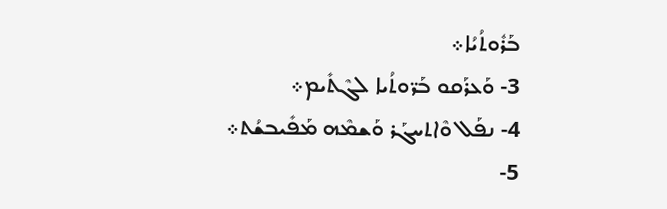ܒܰܪܽܘܬܳܝܳܐ܀
3- ܘܰܥܪܰܩܘ ܒܰܪ̈ܘܬܳܝܐ ܠܓܶܬܺܝܡ܀
4- ܢܦܰܠ ܘܶܐܬܚܓܰܪ ܘܰܫܡܶܗ ܡܰܦܺܝܒܫܳܬ܀
5-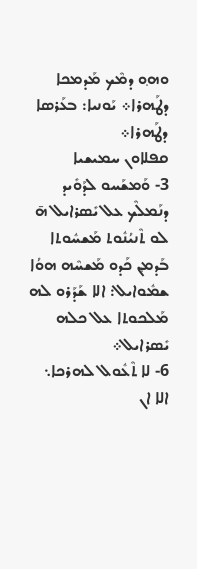ܘܗ݂ܘ ܕܡܶܟ ܡܰܕܡܟܐ ܕܛܰܗܪܐ܀ ܝܰܘܢܝܐ: ܒܥܰܪܣܐ ܕܛܰܗܪܐ܀
ܩܦܠܐܘܢ ܚܡܝܫܝܐ
3- ܘܰܡܫܰܚܘ ܠܕܰܘܺܝܕ ܕܢܰܡܠܶܟ ܥܠ ܝܺܣܪܐܝܠ ܗ̄ ܠܘ ܬܶܢܝܳܢܽܘܬ ܡܰܫܚܽܘܬܐ ܒܰܕܡ݂ܢ ܟܰܕܘ ܡܰܫܚܶܗ ܗܘܳܐ ܫܡܽܘܐܝܠ: ܐܠܐ ܫܰܕܰܪܘ ܠܗ ܡܰܠܟܘܬܐ ܥܠ ܟܠܗ ܝܺܣܪܐܝܠ܀
6- ܠܐ ܬܶܥܽܘܠ ܠܗܪܟܐ܆ ܐܠܐ ܐܢ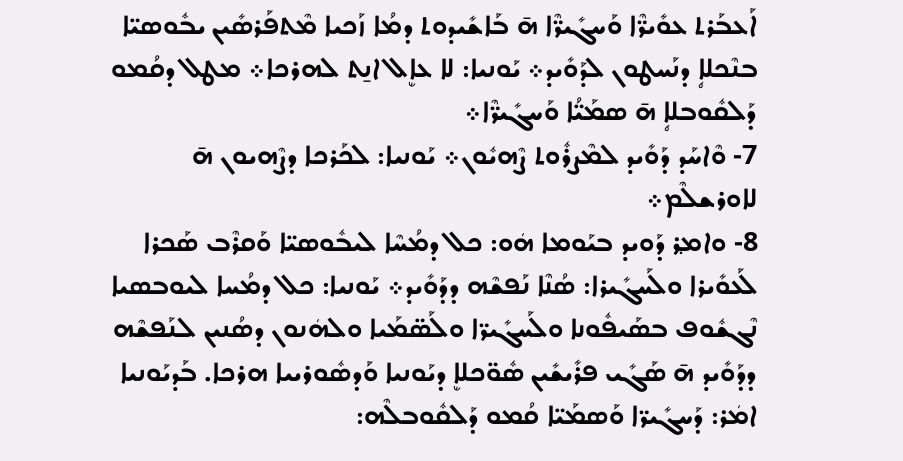ܐܰܥܒܰܪܬ ܥܘܺܝܪ̈ܶܐ ܘܰܚܓܺܝܪ̈ܶܐ ܗ̄ ܒܰܐܫܺܝܕܘܬ ܕܡܳܐ ܙܰܟܝܐ ܡܶܬܦܰܪܣܺܝܢ ܝܒܽܘܣܝ̈ܐ ܒܢܶܟܠܐܴ ܕܢܰܚܛܘܢ ܠܕܰܘܺܝܕ܀ ܝܰܘܢܝܐ: ܠܐ ܥܐܷܠ ܐܢ̱ܬ ܠܗܪܟܐ܀ ܡܛܠ ܕܩܳܡܘ ܕܰܠܩܽܘܒܠܐܴ ܗ̄ ܣܡܰܝ̈ܳܐ ܘܰܚܓܺܝܪ̈ܶܐ܀
7- ܘܶܐܚܰܕ ܕܰܘܺܝܕ ܠܡܶܨܪܽܘܬ ܨܶܗܝܽܘܢ܀ ܝܰܘܢܝܐ: ܠܟܰܪܟܐ ܕܨܶܗܝܘܢ ܗ̄ ܠܐܘܪܫܠܶܡ܀
8- ܘܐܡ݂ܪ ܕܰܘܝܕ ܒܝܰܘܡܐ ܗܿܘ: ܟܠ ܕܡܳܚܶܐ ܠܝܒܽܘܣܝ̈ܐ ܘܰܩܪܶܒ ܣܰܟܪܐ ܠܰܥܘܺܝܪܐ ܘܠܰܚܓܺܝܪܐ: ܣܳܢܶܐ ܢܰܦܫܶܗ ܕܕܰܘܺܝܕ܀ ܝܰܘܢܝܐ: ܟܠ ܕܡܳܚܐ ܠܝܘܒܣܝܐ ܢܶܓܫܽܘܦ ܒܣܰܝܦܽܘܢܐ ܘܠܰܚܓܺܝܪ̈ܐ ܘܠܰܣ̈ܡܰܝܐ ܘܠܗܿܢܘܢ ܕܣܳܢܝܢ ܠܢܰܦܫܶܗ ܕܕܰܘܺܝܕ ܗ̄ ܣܰܓܺܝ ܦܪܺܝܫܺܝܢ ܣܽܘ̈ܟܠܐܷ ܕܝܰܘܢܝܐ ܘܰܕܣܽܘܪܝܝܐ ܗܪܟܐ. ܒܰܕܝܰܘܢܝܐ ܐܡܿܪ: ܕܰܚܓܺܝܪ̈ܐ ܘܰܣܡܰܝ̈ܐ ܩܳܡܘ ܕܰܠܩܽܘܒܠܶܗ: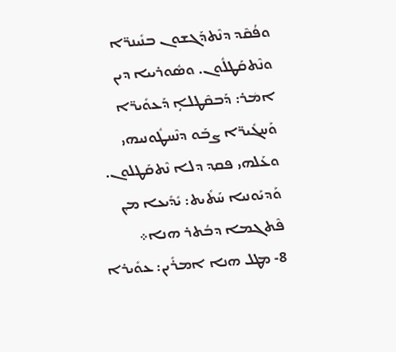ܘܦܳܩܶܕ ܕܢܶܬܕܰܓܫܘܢ ܒܢܺܝܢܪ̈ܐ ܘܢܶܬܩܰܛܠܽܘܢ. ܘܣܽܘܪܝܝܐ ܕܝܢ ܐܡܿܪ: ܕܰܒܩܶܛܠܐܴ ܕܰܥܘܺܝܪ̈ܐ ܘܰܚܓܺܝܪ̈ܐ ܨܒܰܘ ܕܢܶܚܛܽܘܢܝܗܝ ܘܥܰܠܗܝ ܦܩ݂ܕ ܕܠܐ ܢܶܬܩܰܛܠܘܢ. ܘܰܕܝܰܘܢܝܐ ܚܰܬܺܝܬ: ܝܺܕܺܝܥܐ ܡ݂ܢ ܦܶܬܓܡܐ ܕܒܳܬܪ ܗܢܐ܀
8- ܡܛܠ ܗܢܐ ܐܡܪܺܝܢ: ܥܘܺܝܪܐ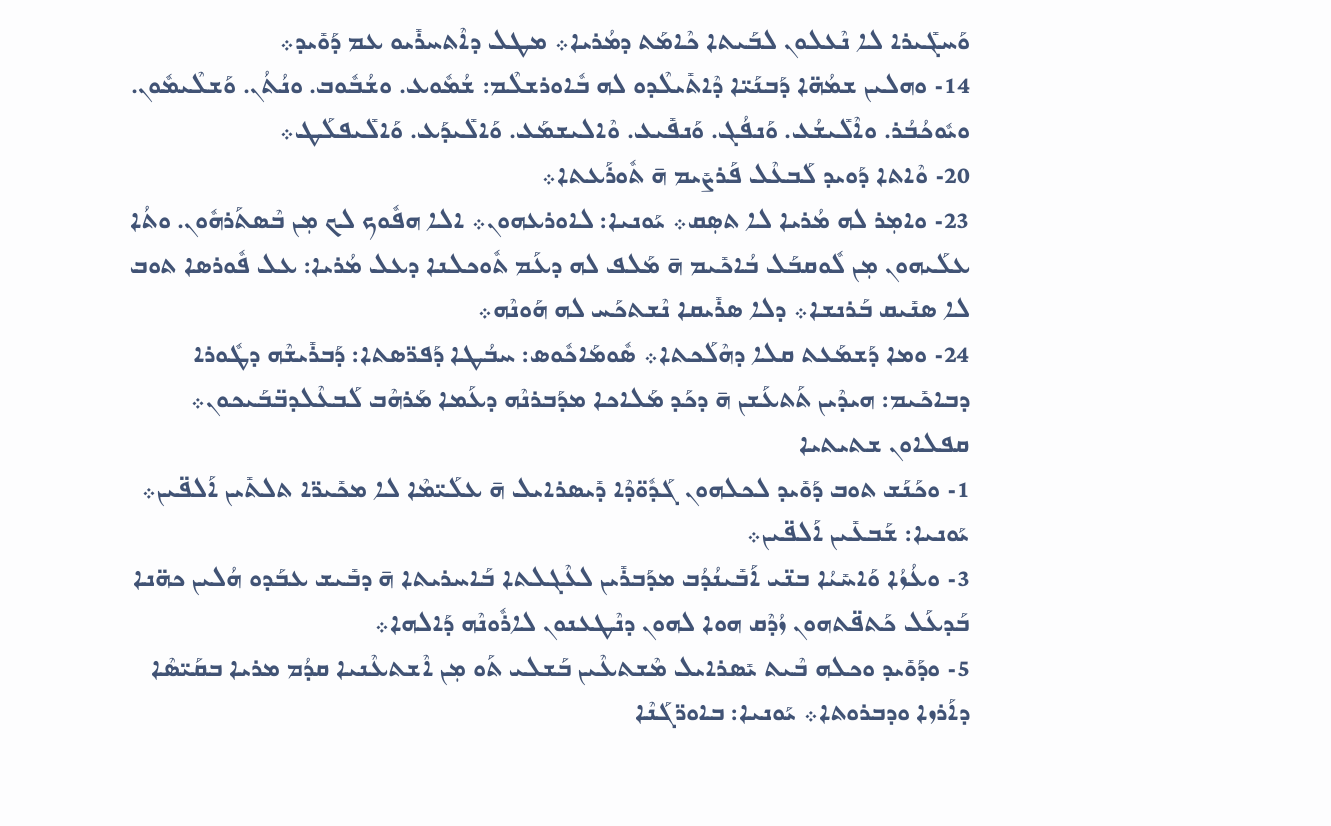ܘܰܚܓܺܝܪܐ ܠܐ ܢܶܥܠܘܢ ܠܒܰܝܬܐ ܟܶܐܡܰܬ ܕܡܳܪܝܐ܀ ܡܛܠ ܕܐܶܬܚܪܺܝܘ ܥܡ ܕܰܘܺܝܕ܀
14- ܘܗܠܝܢ ܫܡܳܗ̈ܐ ܕܰܒܢܰܝ̈ܐ ܕܶܐܬܺܝܠܶܕܘ ܠܗ ܒܽܐܘܪܫܠܶܡ: ܫܳܡܽܘܥ. ܘܫܳܒܽܘܒ. ܘܢܳܬܳܢ. ܘܰܫܠܶܝܡܽܘܢ. ܘܝܽܘܟܳܒܳܪ. ܘܐܶܠܺܝܫܳܥ. ܘܰܢܦܳܓ. ܘܰܢܦܺܝܥ. ܘܶܐܠܝܫܡܰܥ. ܘܰܐܠܺܝܕܰܥ. ܘܰܐܠܺܝܦܠܰܛ܀
20- ܘܶܐܬܐ ܕܰܘܝܕ ܠܰܒܥܶܠ ܦܰܪܨܺܝܡ ܗ̄ ܬܽܘܪܰܥܬܐ܀
23- ܘܐܡ݂ܪ ܠܗ ܡܳܪܝܐ ܠܐ ܬܣ݂ܩ܀ ܝܰܘܢܝܐ: ܠܐܘܪܥܗܘܢ܀ ܐܠܐ ܗܦܽܘܟ ܠܟ ܡ݂ܢ ܒܶܣܬܰܪܗܽܘܢ. ܘܬܳܐ ܥܠܰܝܗܘܢ ܡ݂ܢ ܠܽܘܩܒܰܠ ܒܳܐܟܺܝܡ ܗ̄ ܡܰܠܦ ܠܗ ܕܥܰܡ ܬܽܘܟܠܢܐ ܕܥܠ ܡܳܪܝܐ: ܥܠ ܦܽܘܪܣܐ ܬܘܒ ܠܐ ܣܢܺܝܩ ܒܰܪܢܫܐ܀ ܕܠܐ ܣܪܺܝܩܐ ܢܶܫܬܟܰܚ ܠܗ ܗܰܘܢܶܗ܀
24- ܘܡܐ ܕܰܫܡܰܥܬ ܩܠܐ ܕܗܶܠܰܟܬܐ܀ ܣܽܘܡܰܐܟܽܘܣ: ܚܒܳܛܐ ܕܰܦܪ̈ܣܬܐ: ܕܰܒܪܺܝܫܶܗ ܕܛܽܘܪܐ ܕܒܐܟܺܝܡ: ܗܝܕܶܝܢ ܬܰܬܥܰܫܢ ܗ̄ ܕܟܰܕ ܡܰܠܐܟܐ ܡܕܰܒܪܢܶܗ ܕܥܰܡܐ ܡܰܪܗܶܒ ܠܰܒܥܶܠܕܒ̈ܒܰܝܟܘܢ܀
ܩܦܠܐܘܢ ܫܬܝܬܝܐ
1- ܘܟܰܢܰܫ ܬܘܒ ܕܰܘܺܝܕ ܠܟܠܗܘܢ ܓܰܕܽܘ̈ܕܶܐ ܕܺܝܣܪܐܝܠ ܗ̄ ܥܠܰܝ̈ܡܶܐ ܠܐ ܡܟܺܝܪ̈ܐ ܬܠܬܺܝܢ ܐܰܠܦ̈ܝܢ܀ ܝܰܘܢܝܐ: ܫܰܒܥܺܝܢ ܐܰܠܦ̈ܝܢ܀
3- ܘܥܳܙܳܐ ܘܰܐܚܺܝܳܐ ܒܢ̈ܝ ܐܰܒܺܝܢܳܕܳܒ ܡܕܰܒܪܺܝܢ ܠܥܶܓܠܬܐ ܒܰܐܚܪܝܬܐ ܗ̄ ܕܒܺܝܫ ܥܒܰܕܘ ܗܳܠܝܢ ܟܗ̈ܢܐ ܒܰܕܥܰܠ ܟܰܬܦ̈ܬܗܘܢ ܙܳܕܶܩ ܗܘܐ ܠܗܘܢ ܕܢܶܛܥܢܘܢ ܠܐܪܽܘܢܶܗ ܕܰܐܠܗܐ܀
5- ܘܕܰܘܺܝܕ ܘܟܠܗ ܒܶܝܬ ܝܺܣܪܐܝܠ ܡܶܫܬܥܶܝܢ ܒܰܫܠܝ ܬܰܘ ܡ݂ܢ ܐܶܫܬܥܶܢܝܐ ܩܕܳܡ ܡܪܝܐ ܒܩܰܝ̈ܣܶܐ ܕܐܰܪܙܐ ܘܕܒܪܘܬܐ܀ ܝܰܘܢܝܐ: ܒܐܘܪ̈ܓܰܢܶܐ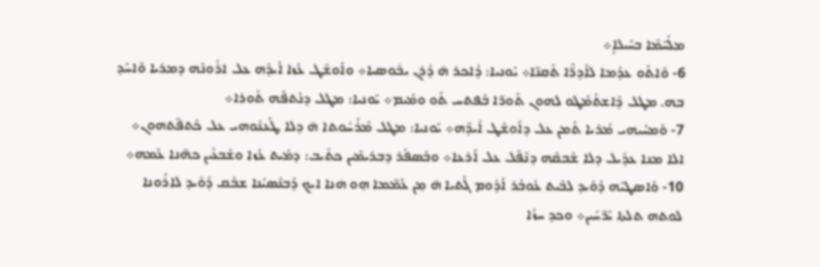ܡܠܰܚ̈ܡܶܐ ܒܚܰܝܠܐܴ܀
6- ܘܶܐܬܰܘ ܥܕܰܡܐ ܠܐܶܕܪ̈ܶܐ ܬܰܩܢ̈ܐ܀ ܝܰܘܢܝܐ: ܕܳܐܟܪ ܗ̄ ܕܳܪܢ ܝܒܽܘܣܝܐ܀ ܘܐܰܘܫܶܛ ܥܳܙܐ ܐܺܝܕܶܗ ܥܠ ܐܪܽܘܢܶܗ ܕܡܪܝܐ ܘܶܐܚܰܕ ܒܗ. ܡܛܠ ܕܶܐܫܬܰܡܰܛܘ ܠܗܘܢ ܬܰܘܪ̈ܐ ܒܰܦܬܚ ܬܰܘ ܘܡܺܝܡ܀ ܝܰܘܢܝܐ: ܡܛܠ ܕܢܰܬܦܶܗ ܬܰܘܪܐ܀
7- ܘܰܡܚܳܝܗܝ ܡܳܪܝܐ ܬܰܡܢ ܥܠ ܕܐܰܘܫܶܛ ܐܺܝܕܶܗ܀ ܝܰܘܢܝܐ: ܡܛܠ ܡܰܪܳܚܽܘܬܐ ܗ̄ ܕܠܐ ܛܰܥܢܽܘܗܝ ܥܠ ܟܰܬܦ̈ܬܗܘܢ܀ ܐܠܐ ܡܢܐ ܥܕܺܝܠ ܕܠܐ ܫܰܒܩܶܗ ܕܢܶܦܶܠ ܥܠ ܐܰܪܥܐ܀ ܘܒܰܣܦܰܪ ܕܒܪܝܡܶܝܢ ܟܬܺܝܒ: ܕܡܺܝܬ ܥܳܙܐ ܘܫܰܒܥܺܝܢ ܟܗ̈ܢܐ ܥܰܡܗ܀
10- ܘܰܐܣܛܝܶܗ ܕܰܘܺܝܕ ܠܒܶܝܬ ܥܽܘܒܳܪ ܐܰܕܽܘܡ ܓܳܬܝܐ ܗ̄ ܡ݂ܢ ܥܰܡ̈ܡܐ ܗ݂ܘ ܗܿܢܐ ܐܝܟ ܕܰܒܢܶܣܝܳܢܐ ܫܒܰܩ ܕܰܘܺܝܕ ܠܐܪܽܘܢܐ ܠܘܬܗ ܬܠܬܐ ܝܰܪ̈ܚܺܝܢ܀ ܘܟܕ ܚܙܳܐ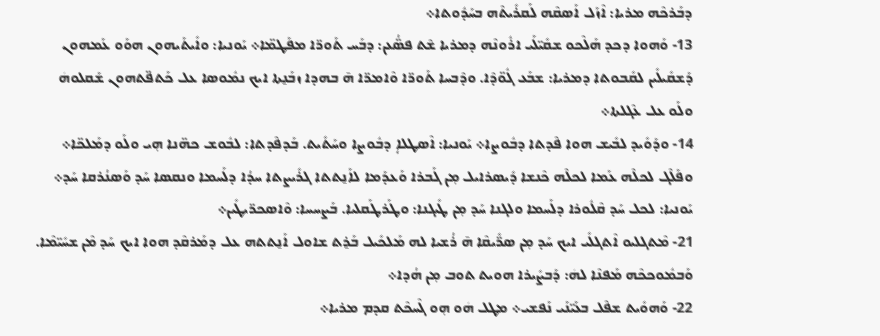ܕܒܰܪܟܶܗ ܡܪܝܐ: ܐܶܙܰܠ ܐܰܣܩܶܗ ܠܰܩܪܺܝܬܶܗ ܒܚܰܕܽܘܬܐ܀
13- ܘܰܗܘܐ ܕܟܕ ܗܰܠܶܟܘ ܫܩܺܝ̈ܠܰܝ ܐܪܽܘܢܶܗ ܕܡܪܝܐ ܫܶܬ ܦܣ̈ܳܥܢ: ܕܒܰܚ ܬܰܘܪ̈ܐ ܡܦܰܛܡ̈ܐ܀ ܝܰܘܢܝܐ: ܘܐܺܝܬܰܝܗܘܢ ܗܘܰܘ ܥܰܡܗܘܢ ܕܰܫܩܺܝܠܺܝܢ ܠܩܺܒܘܬܐ ܕܡܪܝܐ: ܫܒܰܥ ܓܽܘ̈ܕܶܐ. ܘܕܶܒܚܐ ܬܰܘܪ̈ܐ ܘܶܐܡܪ̈ܐ ܗ̄ ܒܗܕܐ ܙܒܰܢ̱ܬܐ ܐܝܟ ܢܡܽܘܣܐ ܥܠ ܟܰܬܦ̈ܬܗܘܢ ܫܰܩܠܘܗܿ ܘܠܰܘ ܥܠ ܥܶܓܠܬܐ܀
14- ܘܕܰܘܺܝܕ ܠܒܺܝܫ ܗܘܐ ܦܶܕܬܐ ܕܒܽܘܨܐ܀ ܝܰܘܢܝܐ: ܐܶܣܛܠܐܴ ܕܒܽܘܨܐ ܘܚܰܬܺܝܬ. ܒܰܕܦܶܕܬܐ: ܠܒܽܘܫ ܟܗ̈ܢܐ ܗ݂ܝ ܘܠܰܘ ܕܡܰܠܟ̈ܐ܀
ܘܦܰܠܶܓ ܠܟܠܶܗ ܥܰܡܐ ܠܟܠܶܗ ܟܶܢܫܐ ܕܺܝܣܪܐܝܠ ܡ݂ܢ ܓܰܒܪܐ ܘܰܥܕܰܡܐ ܠܐܰܢ̱ܬܬܐ ܓܪܺܝܨܬܐ ܚܕܳܐ ܕܠܰܚܡܐ ܘܢܩܣܐ ܚܰܕ ܘܰܣܢܳܪܩܐ ܚܰܕ܀ ܝܰܘܢܝܐ: ܠܟܠ ܚܰܕ ܩܶܠܽܘܪܐ ܕܠܰܚܡܐ ܘܠܓܢܐ ܚܰܕ ܡ݂ܢ ܛܺܝܓܢܐ: ܘܛܰܪܛܰܩܠܝܐ. ܒܰܨܚܚܐ: ܘܶܐܣܟܪ̈ܝܛܺܝܢ܀
21- ܡܶܬܓܠܝܘ ܐܶܬܓܠܺܝ ܐܝܟ ܚܰܕ ܡ݂ܢ ܣܪ̈ܺܝܩܶܐ ܗ̄ ܪܳܫܝܐ ܠܗ ܡܰܠܟܺܝܠ ܒܰܪ̱ܬ ܫܐܘܠ ܐܰܢ̱ܬܬܗ ܥܠ ܕܡܰܪܩܶܕ ܗܘܐ ܐܝܟ ܚܰܕ ܡܶܢ ܫܚܺܝ̈ܡܶܐ. ܘܰܒܡܽܘܟܟܶܗ ܡܰܦܢܶܐ ܠܗܿ: ܕܰܒܨܺܝܪܐ ܗܘܝܬ ܬܘܒ ܡ݂ܢ ܗܳܕܐ܀
22- ܘܰܗܘܺܝܬ ܫܦܶܠ ܒܥܰܝ̈ܢܰܝ ܢܰܦܫܝ܀ ܡܛܠ ܗܿܘ ܗ݂ܘ ܓܶܚܟܶܬ ܩܕܡ ܡܪܝܐ܀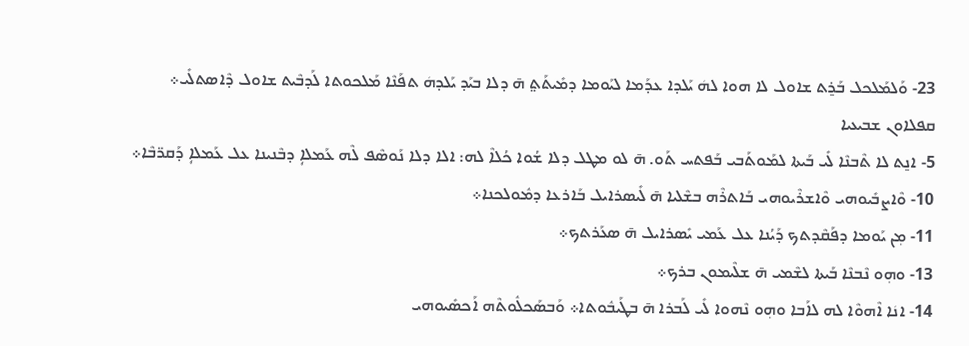23- ܘܰܠܡܰܠܟܠ ܒܰܪ̱ܬ ܫܐܘܠ ܠܐ ܗܘܐ ܠܗܿ ܝܰܠܕܐ ܥܕܰܡܐ ܠܝܰܘܡܐ ܕܡܺܝܬܰܬ݀ ܗ̄ ܕܠܐ ܒܝܰܕ ܝܰܠܕܗܿ ܬܦܰܢܶܐ ܡܰܠܟܘܬܐ ܠܰܕܒܶܝܬ ܫܐܘܠ ܕܶܐܣܬܠܺܝ܀
ܩܦܠܐܘܢ ܫܒܝܥܝܐ
5- ܐܢ̱ܬ ܠܐ ܬܶܒܢܶܐ ܠܺܝ ܒܰܝܬܐ ܠܡܰܘܬܰܒܝ ܒܰܦܬܚ ܬܰܘ. ܗ̄ ܠܘ ܡܛܠ ܕܠܐ ܫܳܘܐ ܟܳܠܐܶ ܠܗ: ܐܠܐ ܕܠܐ ܢܰܘܣܶܦ ܠܶܗ ܥܰܡܠܐܴ ܕܒܶܢܝܢܐ ܥܠ ܥܰܡܠܐܴ ܕܰܩܪ̈ܒܶܐ܀
10- ܘܶܐܨܒܺܝܘܗܝ ܘܶܐܫܪܶܝܘܗܝ ܒܰܐܬܪܶܗ ܒܫܶܠܝܐ ܗ̄ ܠܺܝܣܪܐܝܠ ܒܰܐܪܥܐ ܕܡܽܘܠܟܢܐ܀
11- ܡ݂ܢ ܝܰܘܡܐ ܕܦܰܩܶܕܬܟ ܕܰܝܳܢܐ ܥܠ ܥܰܡܝ ܝܺܣܪܐܝܠ ܗ̄ ܣܥܰܪܬܟ܀
13- ܘܗ݂ܘ ܢܶܒܢܶܐ ܒܰܝܬܐ ܠܫܶܡܝ ܗ̄ ܫܠܶܝܡܘܢ ܒܪܟ܀
14- ܐܢܿܐ ܐܶܗܘܶܐ ܠܗ ܠܐܰܒܐ ܘܗ݂ܘ ܢܶܗܘܐ ܠܺܝ ܠܰܒܪܐ ܗ̄ ܒܛܰܝܒܽܘܬܐ܀ ܘܰܒܣܰܟܠܽܘܬܶܗ ܐܰܟܣܺܝܘܗܝ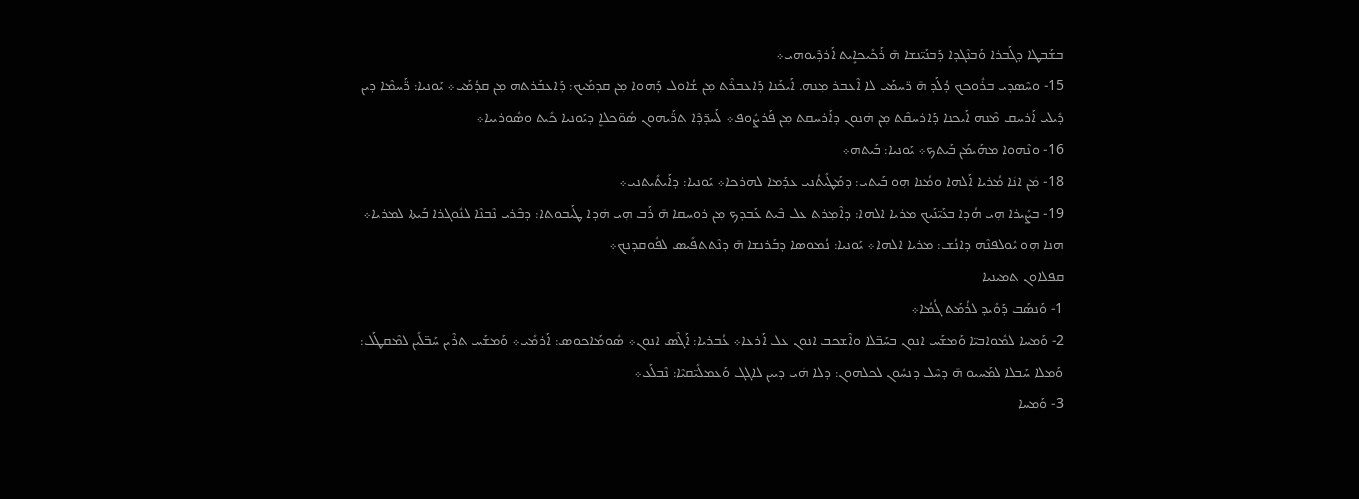ܒܫܰܒܛܐ ܕܓܰܒܪܐ ܘܰܒܢܶܓܕܐ ܕܰܒܢܰܝ̈ܢܫܐ ܗ̄ ܪܰܟܺܝܟܐܻܝܬ ܐܰܪܕܶܝܘܗܝ܀
15- ܘܚܶܣܕܝ ܒܪܽܘܟܟ ܕܳܠܰܕ ܗ̄ ܪ̈ܚܡܰܝ ܠܐ ܐܶܥܒܪ ܡ݂ܢܗ. ܐܰܝܟܰܢܐ ܕܰܐܥܒܪܶܬ ܡ݂ܢ ܫܳܐܘܠ ܕܰܗܘܐ ܡ݂ܢ ܩܕܡܰܝܟ: ܕܰܐܥܒܰܪܬܗ ܡ݂ܢ ܩܕܳܡܰܝ܀ ܝܰܘܢܝܐ: ܪ̈ܰܚܡܶܐ ܕܝܢ ܕܺܝܠܝ ܐܰܪܚܩ ܡܶܢܗ ܐܰܝܟܢܐ ܕܰܐܪܚܩܶܬ ܡ݂ܢ ܗܿܢܘܢ ܕܐܰܪܚܩܬ ܡ݂ܢ ܦܰܪܨܽܘܦ܀ ܠܰܚܕ̈ܕܶܐ ܬܪ̈ܰܝܗܘܢ ܣܽܘ̈ܟܠܐܷ ܕܝܰܘܢܝܐ ܟܺܝܬ ܘܣܽܘܪܝܝܐ܀
16- ܘܢܶܗܘܐ ܡܗܰܝܡܰܢ ܒܰܝܬܟ܀ ܝܰܘܢܝܐ: ܒܰܝܬܗ܀
18- ܡܿܢ ܐܢܿܐ ܡܳܪܝܐ ܐܰܠܗܐ ܘܡܳܢܐ ܗ݂ܘ ܒܰܝܬܝ: ܕܡܰܛܺܝܬܳܢܝ ܥܕܰܡܐ ܠܗܪܟܐ܀ ܝܰܘܢܝܐ: ܕܐܰܝܬܺܝܬܢܝ܀
19- ܒܨܺܝܪܐ ܗ݂ܝ ܗܳܕܐ ܒܥܰܝ̈ܢܰܝܟ ܡܪܝܐ ܐܠܗܐ: ܕܐܶܡ݂ܪܬ ܥܠ ܒܶܝܬ ܥܰܒܕܟ ܡ݂ܢ ܪܘܚܩܐ ܗ̄ ܪܰܒ ܗ݂ܝ ܗܿܕܐ ܛܰܝܒܘܬܐ: ܕܒܶܪܝ ܢܶܒܢܶܐ ܠܢܽܘܓܪܐ ܒܰܝܬܐ ܠܡܪܝܐ܀ ܗܢܐ ܗ݂ܘ ܝܽܘܠܦܢܶܗ ܕܐܢܳܫ: ܡܪܝܐ ܐܠܗܐ܀ ܝܰܘܢܝܐ: ܢܳܡܘܣܐ ܕܒܰܪܢܫܐ ܗ̄ ܕܢܶܬܬܦܺܝܣ ܠܦܽܘܩܕܢܟ܀
ܩܦܠܐܘܢ ܬܡܝܢܝܐ
1- ܘܰܢܣܰܒ ܕܰܘܺܝܕ ܠܪܳܡܰܬ ܓܳܡܳܐ܀
2- ܘܰܡܚܐ ܠܡܽܘܐܒܝ̈ܐ ܘܰܡܫܰܚ ܐܢܘܢ ܒܚܰܒ̈ܠܐ ܘܐܶܫܟܒ ܐܢܘܢ ܥܠ ܐܰܪܥܐ܀ ܥܳܒܪܝܐ: ܐܰܓܶܣ ܐܢܘܢ܀ ܣܽܘܡܰܐܟܘܣ: ܐܰܪܡܺܝ܀ ܘܰܡܫܰܚ ܬܪܶܝܢ ܚܰܒ̈ܠܺܝܢ ܠܡܶܩܛܰܠ: ܘܰܡܠܐ ܚܰܒܠܐ ܠܡܰܚܝܘ ܗ̄ ܕܚܶܠ ܕܢܚܽܘܢ ܠܟܠܗܘܢ: ܕܠܐ ܗܿܝ ܕܝܝܢ ܠܐܓܓ ܘܰܥܡܠܺܝ̈ܩܝܶܐ: ܢܶܒܠܰܥ܀
3- ܘܰܡܚܐ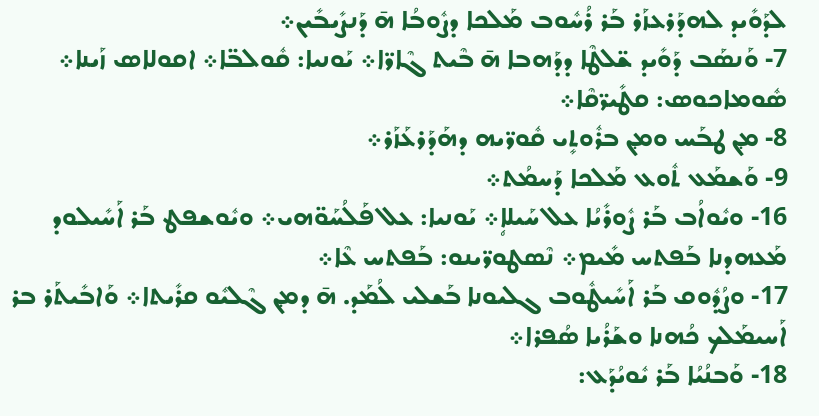ܠܕܰܘܺܝܕ ܠܗܕܰܪܥܙܰܪ ܒܰܪ ܪܳܚܽܘܒ ܡܰܠܟܐ ܕܨܽܘܒܳܐ ܗ̄ ܕܰܢܨܺܝܒܺܝܢ܀
7- ܘܰܢܣܰܒ ܕܰܘܺܝܕ ܫ̈ܠܛܶܐ ܕܕܰܗܒܐ ܗ̄ ܒܶܝܬ ܓܶܐܪ̈ܐ܀ ܝܰܘܢܝܐ: ܩܽܘܠܒ̈ܐ܀ ܐܩܘܠܐܣ ܙܰܝܢܐ܀ ܣܽܘܡܐܟܘܣ: ܩܛܺܝܪ̈ܩܶܐ܀
8- ܡ݂ܢ ܛܒܰܚ ܘܡ݂ܢ ܒܪܽܘܬܻܝ ܩܽܘܪ̈ܝܗ ܕܗܰܕܰܪܥܰܙܰܪ܀
9- ܘܰܫܡܰܥ ܬܽܘܥ ܡܰܠܟܐ ܕܰܚܡܳܬ܀
16- ܘܝܽܘܐܳܒ ܒܰܪ ܨܽܘܪܺܝܳܐ ܥܠ ܚܰܝܠܐܴ܀ ܝܰܘܢܝܐ: ܥܠ ܦܰܠܳܚܰܘ̈ܗܝ܀ ܘܝܽܘܫܦܛ ܒܰܪ ܐܰܚܺܝܠܘܕ ܡܰܥܗܕܢܐ ܒܰܦܬܚ ܡܺܝܡ܀ ܢܶܣܛܘܪ̈ܝܢܘ: ܒܰܦܬܚ ܥܶܐ܀
17- ܘܨܳܕܽܘܩ ܒܰܪ ܐܰܚܺܝܛܽܘܒ ܓܠܝܘܢܐ ܒܰܫܠܝ ܠܳܡܰܕ. ܗ̄ ܕܡ݂ܢ ܓܶܠܝܽܘ ܩܪܺܝܬܐ܀ ܘܰܐܒܺܝܬܰܪ ܒܪ ܐܰܚܝܡܰܠܟ ܟܳܗܢܐ ܘܫܰܪܳܝܐ ܣܳܦܪܐ܀
18- ܘܰܒܢܳܝܳܐ ܒܰܪ ܝܽܘܝܳܕܰܥ: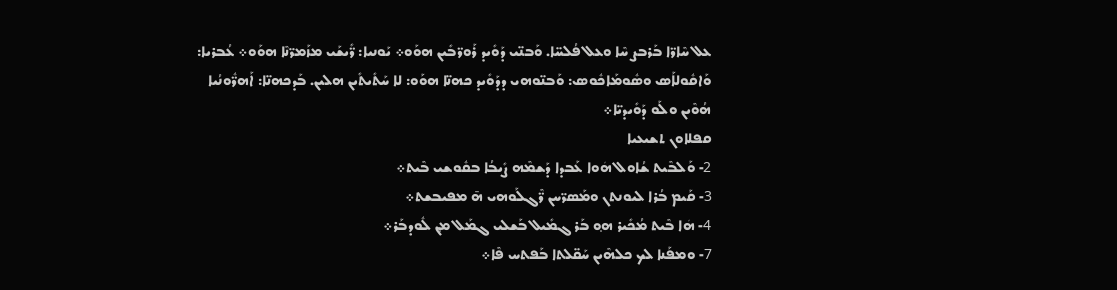ܥܠ ܚܶܐܪ̈ܐ ܒܰܪܒܨ ܚܶܐ ܘܥܠ ܦܳܠܚ̈ܐ. ܘܰܒܢ̈ܝ ܕܰܘܺܝܕ ܪܰܘܪ̈ܒܺܝܢ ܗܘܰܘ܀ ܝܰܘܢܝܐ: ܪ̈ܺܝܫܰܝ ܡܙܰܡܪ̈ܢܶܐ ܗܘܰܘ܀ ܥܳܒܪܝܐ: ܘܰܐܩܽܘܠܐܰܣ ܘܣܽܘܡܰܐܟܽܘܣ: ܘܰܒܢ̈ܘܗܝ ܕܕܰܘܺܝܕ ܟܗܢ̈ܐ ܗܘܰܘ: ܠܐ ܚܰܬܺܝܬܺܝܢ ܗܠܝܢ. ܒܰܕܟܗܢ̈ܐ: ܐܰܗܪ̈ܽܘܢܳܝܐ ܗܳܘܶܝܢ ܘܠܰܘ ܕܰܘܺܝܕܝ̈ܐ܀
ܩܦܠܐܘܢ ܬܫܝܥܝܐ
2- ܘܰܠܒܶܝܬ ܫܳܐܘܠ ܗܿܘܐ ܥܰܒܕܐ ܕܰܫܡܶܗ ܨܺܝܒܳܐ ܒܩܽܘܫܝ ܒܶܝܬ܀
3- ܩܰܝܡ ܒܳܪܐ ܠܝܘܢܬܢ ܘܡܰܣܪ̈ܚܢ ܪ̈ܶܓܠܰܘܗܝ ܗ̄ ܡܦܝܒܫܬ܀
4- ܗܿܐ ܒܶܝܬ ܡܳܟܺܝܪ ܗ݂ܘ ܒܰܪ ܓܡܺܝܠ ܒܰܫܠܝ ܓܡܰܠ ܡ݂ܢ ܠܽܘܕܒܰܪ܀
7- ܘܡܦܰܢܐ ܠܟ ܟܠܗܶܝܢ ܚܰܩ̈ܠܬܐ ܒܰܦܬܚ ܦܶܐ܀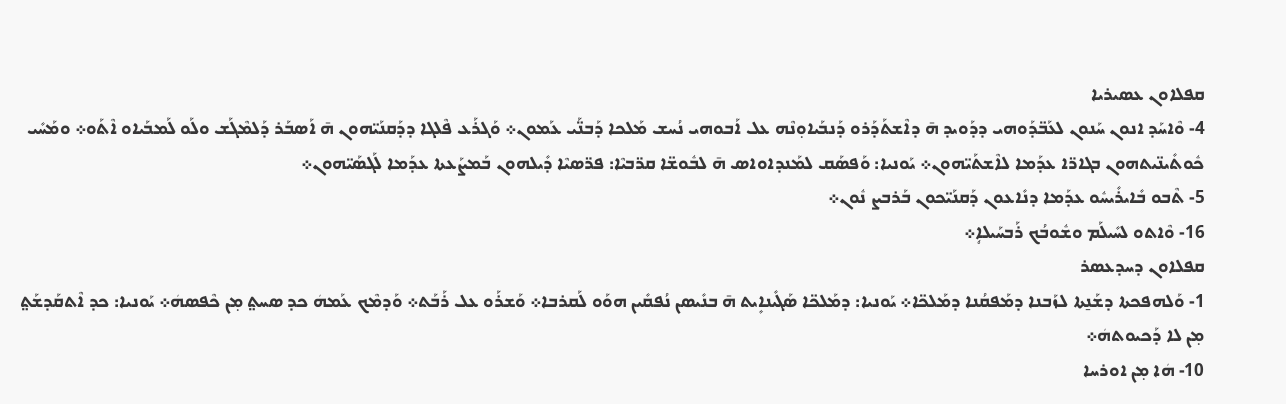ܩܦܠܐܘܢ ܥܣܝܪܝܐ
4- ܘܶܐܚܰܕ ܐܢܘܢ ܚܰܢܘܢ ܠܥܰܒ̈ܕܰܘܗܝ ܕܕܰܘܝܕ ܗ̄ ܕܐܶܫܬܰܕܰܪܘ ܕܰܢܒܰܝܐܘ݂ܢܶܗ ܥܠ ܐܰܒܘܗܝ ܢܳܚܫ ܡܰܠܟܐ ܕܰܒܢ̈ܰܝ ܥܰܡܘܢ܀ ܘܰܓܪܰܥ ܦܶܠܓܐ ܕܕܰܩܢܰܝ̈ܗܘܢ ܗ̄ ܐܰܣܒܰܪ ܕܰܠܡܶܓܰܫ ܘܠܰܘ ܠܰܡܒܰܝܐܘ ܐܶܬܰܘ܀ ܘܡܰܚܺܝ ܟܽܘܬܺܝܢ̈ܝܬܗܘܢ ܒܓܐܪ̈ܐ ܥܕܰܡܐ ܠܐܶܫܬܰܝ̈ܗܘܢ܀ ܝܰܘܢܝܐ: ܘܰܦܣܰܩ ܠܡܰܢܕܐܘܐܣ ܗ̄ ܠܒܽܘܫ̈ܐ ܩܪ̈ܒܝܶܐ: ܦܪ̈ܣܝܶܐ ܕܺܝܠܗܘܢ ܒܰܡܨܰܥܬܐ ܥܕܰܡܐ ܠܰܓܣܰܝ̈ܗܘܢ܀
5- ܬܶܒܘ ܒܺܐܝܪܺܝܚܽܘ ܥܕܰܡܐ ܕܢܺܐܥܘܢ ܕܰܩܢܰܝ̈ܟܘܢ ܒܰܪܒܨ ܢܽܘܢ܀
16- ܘܶܐܬܘ ܠܚܺܝܠܰܡ ܘܫܽܘܒܳܟ ܪܰܒܚܰܝܠܐܴ܀
ܩܦܠܐܘܢ ܕܚܕܥܣܪ
1- ܘܰܠܗܦܟܬܐ ܕܫܰܢ̱ܬܐ ܠܙܰܒܢܐ ܕܡܰܦܩܳܢܐ ܕܡܰܠܟ̈ܐ܀ ܝܰܘܢܝܐ: ܕܡܰܠܟ̈ܐ ܣܰܓܺܝܢܐܻܝܬ ܗ̄ ܒܢܺܝܣܢ ܢܳܦܩܺܝܢ ܗܘܰܘ ܠܰܩܪܒܐ܀ ܘܰܫܪܰܘ ܥܠ ܪܰܒܰܬ܀ ܘܰܕܡܶܟ ܥܰܡܗܿ ܟܕ ܣܚܬ݀ ܡ݂ܢ ܟܶܦܣܗܿ܀ ܝܰܘܢܝܐ: ܟܕ ܐܶܬܩܰܕܫܰܬ݀ ܡ݂ܢ ܠܐ ܕܰܟܝܘܬܗܿ܀
10- ܗܿܐ ܡ݂ܢ ܐܘܪܚܐ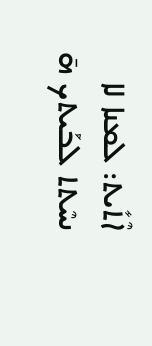ܐܶܬܺܝܬ: ܠܡܢܐ ܠܐ ܢܚܶܬܬ ܠܒܰܝܬܟ ܗ̄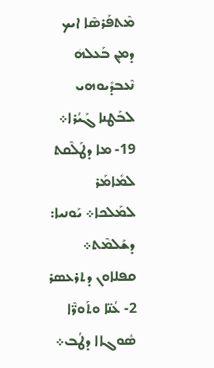ܡܶܬܦܰܪܣܶܐ ܐܝܟ ܕܡ݂ܢ ܒܰܥܠܗܿ ܢܶܥܒܕܺܝܘܗܝ ܠܒܰܛܢܐ ܓܰܝܳܪܐ܀
19- ܡܐ ܕܛܰܠܶܩܬ ܠܡܺܐܡܰܪ ܠܡܰܠܟܐ܀ ܝܰܘܢܝܐ: ܕܫܰܠܡܶܬ܀
ܩܦܠܐܘܢ ܕܬܪܥܣܪ
2- ܥܳܢ̈ܐ ܘܬܰܘܪ̈ܶܐ ܣܽܘܓܐܐ ܕܛܳܒ܀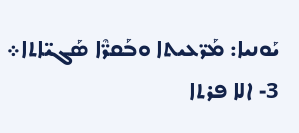ܝܰܘܢܝܐ: ܡܰܪ̈ܥܝܬܐ ܘܒܰܩܪ̈ܶܐ ܣܰܓܝ̈ܐܬܐ܀
3- ܐܠܐ ܦܪܬܐ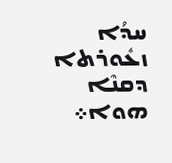ܚܕܳܐ ܙܥܽܘܪܬܐ ܕܩܢܶܐ ܗܘܐ܀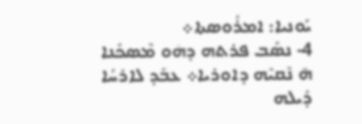ܝܰܘܢܝܐ: ܐܡܪܽܘܣܬܐ܀
4- ܢܣܰܒ ܦܪܬܗ ܕܗܿܘ ܡܶܣܟܺܢܐ ܗ̄ ܢܶܩܝܶܗ ܕܐܘܪܝܐ܀ ܥܒܰܕ ܠܐܪܚܳܐ ܕܺܝܠܗ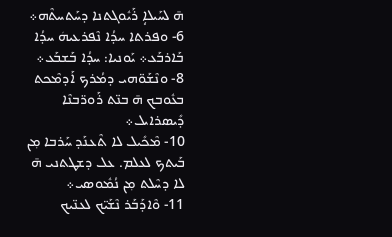ܗ̄ ܠܚܰܝܠܐܴ ܪܰܝܽܘܓܬܢܐ ܕܚܰܬܚܬܶܗ܀
6- ܘܦܪܬܐ ܚܕܳܐ ܢܶܦܪܥܝܗܿ ܚܕܳܐ ܒܰܐܪܒܰܥ܀ ܝܰܘܢܝܐ: ܚܕܳܐ ܒܰܫܒܰܥ܀
8- ܘܢܶܫܰܘ̈ܗܝ ܕܡܳܪܟ ܐܰܕܡܶܟܬ ܒܥܽܘܒܟ ܗ̄ ܒܢ̈ܬ ܪܰܘܪ̈ܒܢܶܐ ܕܺܝܣܪܐܝܠ܀
10- ܡܶܟܺܝܠ ܠܐ ܬܶܥܢܰܕ ܚܰܪܒܐ ܡ݂ܢ ܒܰܝܬܟ ܠܥܠܡ. ܥܠ ܕܫܛܬܢܝ ܗ̄ ܠܐ ܕܚܶܠܬ ܡ݂ܢ ܢܳܡܽܘܣܝ܀
11- ܘܶܐܕܰܒܰܪ ܢܶܫܰܝ̈ܟ ܠܥܢ̈ܝܟ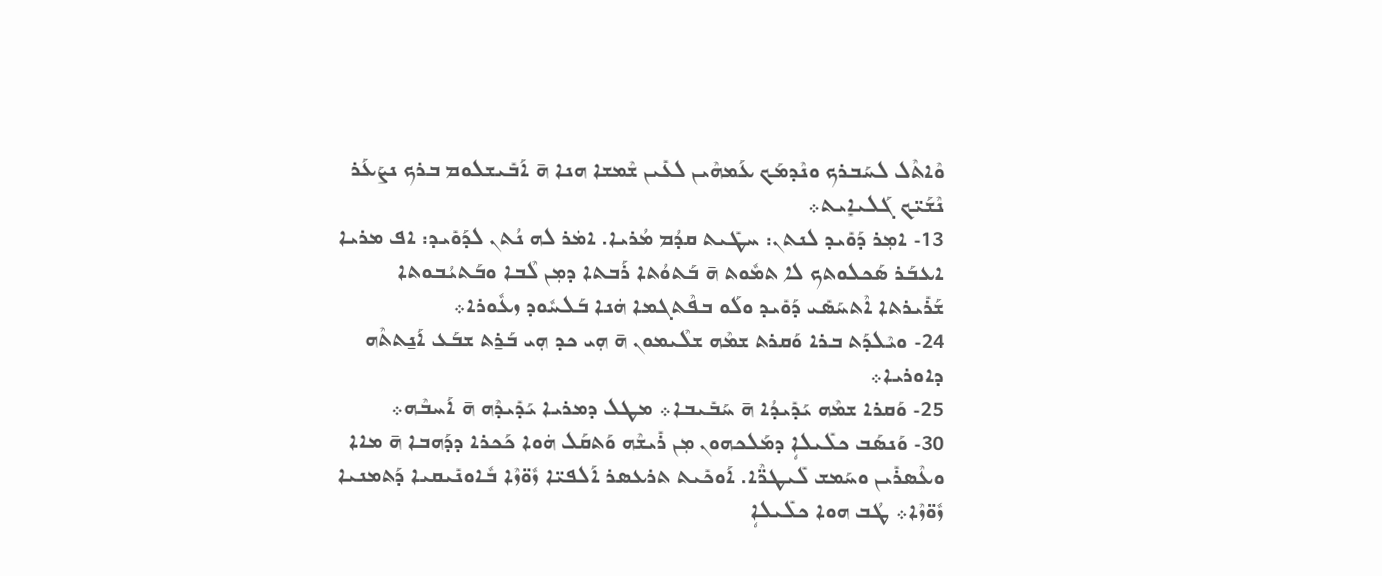ܘܶܐܬܶܠ ܠܚܰܒܪܟ ܘܢܶܕܡܰܟ ܥܰܡܗܶܝܢ ܠܥܺܝܢ ܫܶܡܫܐ ܗܢܐ ܗ̄ ܐܰܒܺܝܫܠܘܡ ܒܪܟ ܢܨܰܥܰܪ ܢܶܫܰܝ̈ܟ ܓܰܠܝܐܻܝܬ܀
13- ܐܡ݂ܪ ܕܰܘܺܝܕ ܠܢܬܢ: ܚܛܺܝܬ ܩܕܳܡ ܡܳܪܝܐ. ܐܡܿܪ ܠܗ ܢܳܬܢ ܠܕܰܘܺܝܕ: ܐܦ ܡܪܝܐ ܐܥܒܰܪ ܣܰܟܠܘܬܟ ܠܐ ܬܡܽܘܬ ܗ̄ ܒܰܬܘܳܬܐ ܪܰܒܬܐ ܕܡ݂ܢ ܠܶܒܐ ܘܒܰܬܝܳܒܘܬܐ ܫܰܪܺܝܪܬܐ ܐܶܬܚܰܣܺܝ ܕܰܘܺܝܕ ܘܠܰܘ ܒܦܶܬܓܡܐ ܗܿܢܐ ܒܰܠܚܽܘܕ ܙܥܽܘܪܐ܀
24- ܘܝܶܠܕܰܬ ܒܪܐ ܘܰܩܪܬ ܫܡܶܗ ܫܠܶܝܡܘܢ ܗ̄ ܗ݂ܝ ܟܕ ܗ݂ܝ ܒܰܪ̱ܬ ܫܒܰܥ ܐܰܢ̱ܬܬܶܗ ܕܐܘܪܝܐ܀
25- ܘܰܩܪܐ ܫܡܶܗ ܝܰܕܺܝܕܳܐ ܗ̄ ܚܰܒܺܝܒܐ܀ ܡܛܠ ܕܡܪܝܐ ܝܰܕܺܝܕܶܗ ܗ̄ ܐܰܚܒܶܗ܀
30- ܘܰܢܣܰܒ ܟܠܺܝܠܐܴ ܕܡܰܠܟܗܘܢ ܡ݂ܢ ܪܺܝܫܶܗ ܘܰܬܩܰܠ ܗܿܘܐ ܟܰܟܪܐ ܕܕܰܗܒܐ ܗ̄ ܡܐܐ ܘܥܶܣܪܺܝܢ ܘܚܰܡܫ ܠܺܝܛܪ̈ܶܐ. ܐܰܘܟܺܝܬ ܬܪܥܣܪ ܐܰܠܦܝ̈ܐ ܙܽܘ̈ܙܶܐ ܒܽܐܘܢܺܝܩܝܐ ܕܰܬܡܢܝܐ ܙܽܘ̈ܙܶܐ܀ ܛܳܒ ܗܘܐ ܟܠܺܝܠܐܴ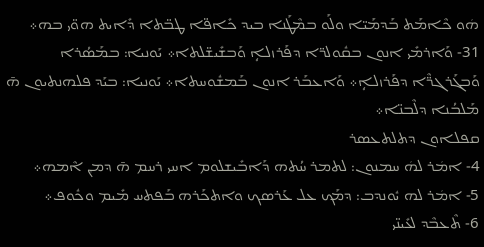ܗܿܘ ܟܶܐܡܰܬ ܒܰܕܡܰܝ̈ܐ ܘܠܰܘ ܒܡܶܛܰܢܐ ܒܝܕ ܟܺܐܦ̈ܐ ܛܒ̈ܬܐ ܕܺܐܝܬ ܗܘ̈ܝ ܒܗ܀
31- ܘܰܐܪܡܺܝ ܐܢܘܢ ܒܩܽܘܠܪ̈ܐ ܕܦܰܪܙܠܐܴ ܘܰܒܫܺܝܫ̈ܠܬܐ܀ ܝܰܘܢܝܐ: ܒܡܰܣܳܪܐ ܘܰܒܓܰܪܓܪ̈ܶܐ ܕܦܰܪܙܠܐܴ܀ ܘܰܐܥܒܰܪ ܐܢܘܢ ܒܰܡܫܽܘܚܬܐ܀ ܝܰܘܢܝܐ: ܒܝܰܕ ܦܠܗܢܬܝܘܢ ܗ̄ ܡܰܠܒܳܢܐ ܕܠܶܒܢ̈ܐ܀
ܩܦܠܐܘܢ ܕܬܠܬܥܣܪ
4- ܐܡܿܪ ܠܗܿ ܚܡܢܘܢ: ܠܬܡܪ ܚܳܬܗ ܕܰܐܒܺܝܫܠܘܡ ܐܚܝ ܪܚܡ ܗ̄ ܕܡ݂ܢ ܐܶܡܗ܀
5- ܐܡܿܪ ܠܗ ܝܽܘܢܕܒ: ܕܡܰܟ ܥܠ ܥܰܪܣܟ ܘܐܬܟܰܪܗ ܒܰܦܬܚ ܡܺܝܡ ܘܟܽܘܦ܀
6- ܬܶܥܒܶܕ ܠܥܺܝܢ̈ܝ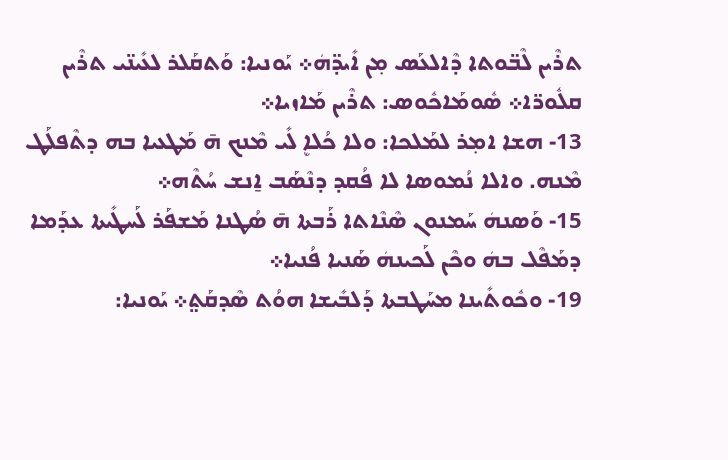ܬܪܶܝܢ ܠܶܒ̈ܘܬܐ ܕܶܐܠܥܰܣ ܡ݂ܢ ܐܺܝܕ̈ܗܿ܀ ܝܰܘܢܝܐ: ܘܰܬܩܰܠܪ ܠܥܺܝܢ̈ܝ ܬܪܶܝܢ ܩܠܽܘܪ̈ܐ܀ ܣܽܘܡܰܐܟܽܘܣ: ܬܪܶܝܢ ܡܰܐܙܝܐ܀
13- ܗܫܐ ܐܡ݂ܪ ܠܡܰܠܟܐ: ܘܠܐ ܟܳܠܐܷ ܠܺܝ ܡܶܢܟ ܗ̄ ܡܰܛܥܝܐ ܒܗ ܕܬܶܦܠܰܛ ܡܶܢܗ. ܘܐܠܐ ܢܳܡܘܣܐ ܠܐ ܦܳܩܕ ܕܢܶܣܰܒ ܐ̱ܢܫ ܚܳܬܶܗ܀
15- ܘܰܣܢܗܿ ܚܰܡܢܘܢ ܣܶܢܶܐܬܐ ܪܰܒܬܐ ܗ̄ ܣܳܛܢܐ ܡܰܫܦܰܪ ܠܰܚܛܺܝܬܐ ܥܕܰܡܐ ܕܡܰܦܶܠ ܒܗܿ ܘܟܶܢ ܠܰܟܝܢܗܿ ܣܰܢܝܐ ܦܳܢܝܐ܀
19- ܘܟܽܘܬܺܝܢܐ ܡܚܰܛܒܬܐ ܕܰܠܒܺܝܫܐ ܗܘܳܬ ܣܶܕܩܰܬ݀܀ ܝܰܘܢܝܐ: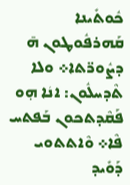ܟܽܘܬܺܝܢܐ ܩܰܗܪܦܽܘܛܘܢ ܗ̄ ܕܨܽܘܪ̈ܬܐ܀ ܘܠܐ ܬܶܕܚܠܽܘܢ: ܐܢܿܐ ܗ݂ܘ ܦܰܩܶܕܬܟܘܢ ܒܰܦܬܚ ܦܶܐ܀ ܘܶܐܬܬܘܝ ܕܰܘܺܝܕ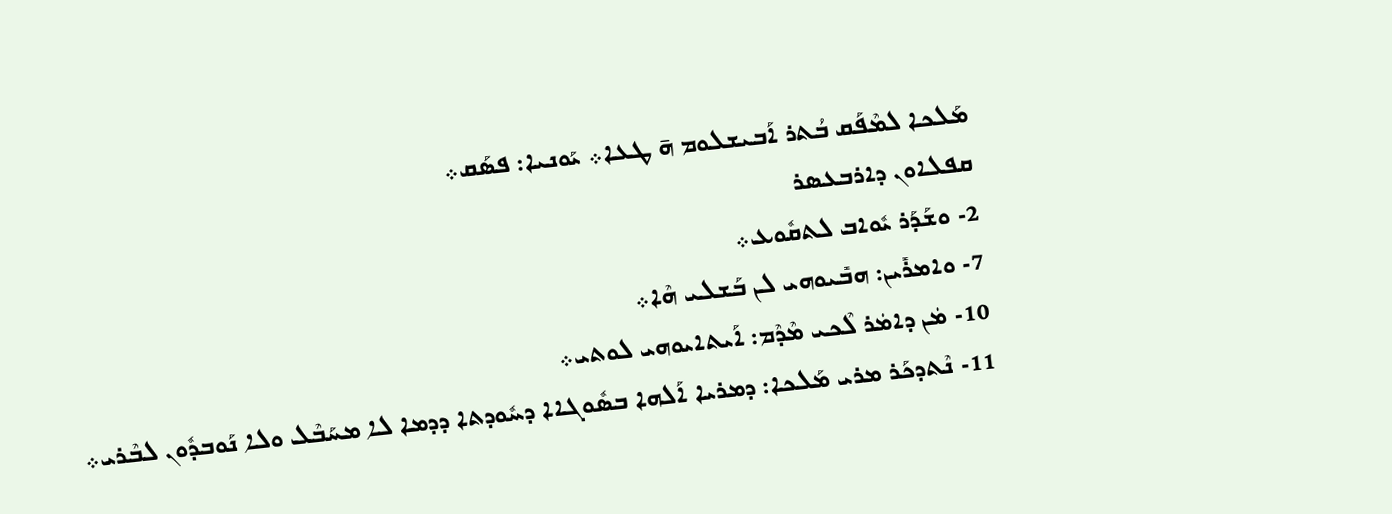ܡܰܠܟܐ ܠܡܶܦܰܩ ܒܳܬܪ ܐܰܒܝܫܠܘܡ ܗ̄ ܛܥܐ܀ ܝܰܘܢܝܐ: ܦܣܰܩ܀
ܩܦܠܐܘܢ ܕܐܪܒܥܣܪ
2- ܘܫܰܕܰܪ ܝܽܘܐܒ ܠܬܩܽܘܥ܀
7- ܘܐܡܪܺܝܢ: ܗܒܺܝܘܗܝ ܠܢ ܒܰܫܠܝ ܗܶܐ܀
10- ܡܿܢ ܕܐܡܿܪ ܠܶܟܝ ܡܶܕܶܡ: ܐܰܝܬܐܝܘܗܝ ܠܘܬܝ܀
11- ܢܶܬܕܟܰܪ ܡܪܝ ܡܰܠܟܐ: ܕܡܪܝܐ ܐܰܠܗܐ ܒܣܽܘܓܐܐ ܕܚܽܘܕܬܐ ܕܕܡܐ ܠܐ ܡܚܰܒܶܠ ܘܠܐ ܢܰܘܒܕܽܘܢ ܠܒܶܪܝ܀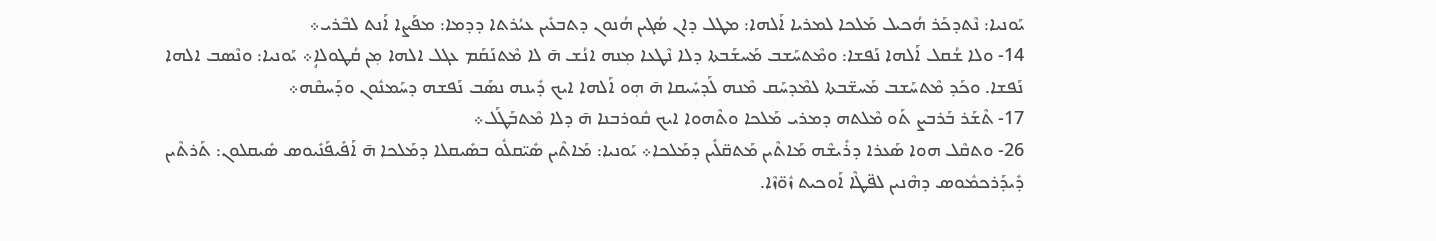ܝܰܘܢܝܐ: ܢܶܬܕܟܰܪ ܗܳܟܝܠ ܡܰܠܟܐ ܠܡܪܝܐ ܐܰܠܗܐ: ܡܛܠ ܕܐܢ ܣܳܓܝܢ ܗܳܢܘܢ ܕܬܒܥܺܝܢ ܥܝܳܪܬܐ ܕܕܡܐ: ܡܦܰܨܐ ܐܰܢܬ ܠܒܶܪܝ܀
14- ܘܠܐ ܫܳܩܠ ܐܰܠܗܐ ܢܰܦܫܐ: ܘܡܶܬܚܰܫܒ ܡܰܚܫܰܒܬܐ ܕܠܐ ܢܶܛܥܐ ܡ݂ܢܗ ܐܢܳܫ ܗ̄ ܠܐ ܡܶܬܢܰܩܰܡ ܥܓܠ ܐܠܗܐ ܡ݂ܢ ܩܳܛܘܠܐܴ܀ ܝܰܘܢܝܐ: ܘܢܶܣܒ ܐܠܗܐ ܢܰܦܫܐ. ܘܟܰܕ ܡܶܬܚܰܫܒ ܡܰܚܫ̈ܒܬܐ ܠܡܶܕܚܰܩ ܡܶܢܗ ܠܰܕܚܺܝܩܐ ܗ̄ ܗ݂ܘ ܐܰܠܗܐ ܐܝܟ ܕܺܝܢܗ ܢܣܰܒ ܢܰܦܫܗ ܕܚܰܡܢܽܘܢ ܘܕܰܚܩܶܗ܀
17- ܬܶܫܰܪ ܒܰܪܒܨ ܬܰܘ ܡܶܠܬܗ ܕܡܪܝ ܡܰܠܟܐ ܘܬܶܗܘܐ ܐܝܟ ܩܽܘܪܒܢܐ ܗ̄ ܕܠܐ ܡܶܬܒܰܛܰܠ܀
26- ܘܬܩܶܠ ܗܘܐ ܣܰܥܪܐ ܕܪܺܝܫܶܗ ܡܰܐܬܶܝܢ ܡܰܬܩ̈ܠܺܝܢ ܕܡܰܠܟܐ܀ ܝܰܘܢܝܐ: ܡܰܐܬܶܝܢ ܣܺܝ̈ܩܠܽܘ ܒܣܺܝܩܠܐ ܕܡܰܠܟܐ ܗ̄ ܐܰܦܺܝܦܰܢܺܝܘܣ ܣܺܝܩܠܘܢ: ܬܰܪܬܶܝܢ ܕܺܝܕܰܪܟܡܽܘܣ ܕܗܶܢܝܢ ܠܦ̈ܛܶܐ ܐܰܘܟܝܬ ܙܽܘ̈ܙܶܐ.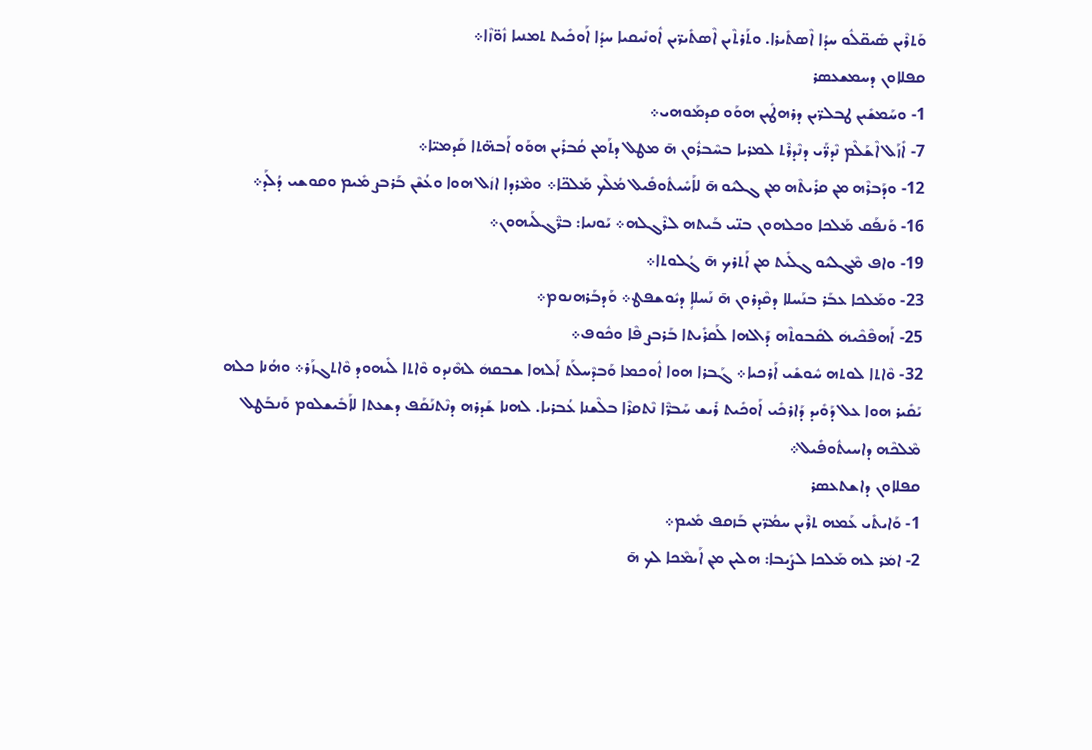ܘܰܬܪܶܝܢ ܣܺܝܩ̈ܠܽܘ ܚܕܳܐ ܐܶܣܬܺܝܪܐ. ܘܬܰܪܬܶܝܢ ܐܶܣܬܺܝܪ̈ܝܢ ܐܽܘܢܺܝܩܝܐ ܚܕܳܐ ܐܰܘܟܺܝܬ ܬܡܢܝܐ ܙܽܘ̈ܙܶܐ܀
ܩܦܠܐܘܢ ܕܚܡܫܥܣܪ
1- ܘܚܰܡܫܺܝܢ ܛܒܠܪ̈ܝܢ ܕܪܗܛܺܝܢ ܗܘܰܘ ܩܕܡܰܘܗܝ܀
7- ܐܺܙܰܠ ܐܶܫܰܠܶܡ ܢܶܕܪ̈ܰܝ ܕܢܶܕܪܶܬ ܠܡܪܝܐ ܒܚܶܒܪܽܘܢ ܗ̄ ܡܛܠ ܕܬܰܡܢ ܩܳܒܪܺܝܢ ܗܘܰܘ ܐܰܒܗ̈ܬܐ ܩܰܕܡܝ̈ܐ܀
12- ܘܕܰܒܪܶܗ ܡ݂ܢ ܩܪܺܝܬܶܗ ܡ݂ܢ ܓܠܝܽܘ ܗ̄ ܠܐܰܚܺܝܬܽܘܦܺܝܠ ܡܳܠܶܟ ܡܰܠܟ̈ܐ܀ ܘܡܶܪܕܐ ܐܙܿܠ ܗܘܐ ܘܥܳܫܶܢ ܒܰܪܒܨ ܡܺܝܡ ܘܩܘܫܝ ܕܳܠܰܕ܀
16- ܘܰܢܦܰܩ ܡܰܠܟܐ ܘܟܠܗܘܢ ܒܢ̈ܝ ܒܰܝܬܗ ܠܪܶܓܠܗ܀ ܝܰܘܢܝܐ: ܒܪ̈ܶܓܠܰܝܗܘܢ܀
19- ܘܐܦ ܡܶܓܠܝܽܘ ܓܠܺܝܬ ܡ݂ܢ ܐܰܬܪܟ ܗ̄ ܓܳܠܘܬܐ܀
23- ܘܡܰܠܟܐ ܥܒܰܪ ܒܢܰܚܠܐ ܕܩܶܕܪܘܢ ܗ̄ ܢܰܚܠܐܴ ܕܝܽܘܫܦܛ܀ ܘܰܕܒܰܪܗܢܘܡ܀
25- ܐܰܗܦܶܟܶܝܗܿ ܠܩܺܒܘܬܶܗ ܕܰܐܠܗܐ ܠܰܩܪܺܝܬܐ ܒܰܪܒܨ ܦܶܐ ܘܟܽܘܦ܀
32- ܘܶܐܬܐ ܠܘܬܗ ܚܽܘܫܺܝ ܐܰܪܟܝܐ܀ ܓܰܒܪܐ ܗܘܐ ܐܽܘܟܡܐ ܘܰܒܕܶܚܠܰܬ ܐܰܠܗܐ ܫܒܩܗܿ ܠܗܶܢܕܘ ܘܶܐܬܐ ܠܺܝܗܘܕ ܘܶܐܬܓܙܰܪ܀ ܘܗܳܢܐ ܟܠܗ ܝܰܩܺܝܪ ܗܘܐ ܥܠ ܕܰܘܺܝܕ ܕܰܐܪܟܺܝ ܐܰܘܟܺܝܬ ܪܺܝܫ ܚܰܒܪ̈ܶܐ ܢܶܬܩܪܶܐ ܒܠܶܫܢܐ ܥܳܒܪܝܐ. ܠܗܢܐ ܫܰܕܪܗ ܕܢܶܬܢܰܩܰܦ ܕܫܥܬܐ ܠܐܰܒܺܝܫܠܘܡ ܘܰܢܒܰܛܠ ܡܶܠܟܶܗ ܕܐܚܝܬܽܘܦܺܝܠ܀
ܩܦܠܐܘܢ ܕܐܫܬܥܣܪ
1- ܘܰܐܝܬܺܝ ܥܰܡܗ ܬܪܶܝܢ ܚܡܳܪ̈ܝܢ ܒܰܙܩܦ ܡܺܝܡ܀
2- ܐܡܿܪ ܠܗ ܡܰܠܟܐ ܠܨܺܝܒܐ: ܗܠܝܢ ܡ݂ܢ ܐܰܝܡܶܟܐ ܠܟ ܗ̄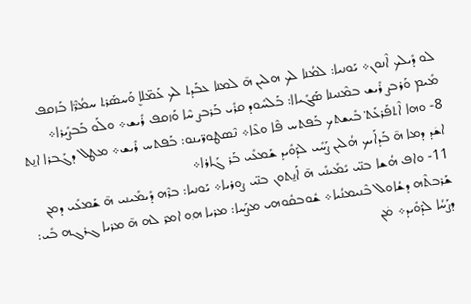ܠܘ ܕܺܝܠܟ ܐܶܢܘܢ܀ ܝܰܘܢܝܐ: ܠܡܳܢܐ ܠܟ ܗܠܝܢ ܗ̄ ܠܡܢܐ ܥܒܰܕܬ ܠܟ ܥܰܡ̈ܠܐܷ ܘܰܚܣܰܪܬ ܚܡܳܪ̈ܶܐ ܒܰܙܩܦ ܡܺܝܡ ܘܰܪܒܨ ܪܺܝܫ ܒܡܶܢܝܢܐ ܣܰܓܺܝܐܐ: ܒܰܠܚܽܘܕ ܩܪܺܝ ܒܰܪܒܨ ܚܶܐ ܘܰܙܩܦ ܪܺܝܫ܀ ܘܠܰܘ ܒܰܒܨܺܝܪܐ܀
8- ܘܗܐ ܐܶܬܦܰܪܥܰܬ݀ ܒܺܝܫܬܟ ܒܰܦܬܚ ܦܶܐ ܘܥܶܐ܀ ܢܶܣܛܘܪ̈ܝܢܘ: ܒܰܦܬܚ ܪܺܝܫ܀ ܡܛܠ ܕܓܰܒܪܐ ܐܢ̱ܬ ܐܫܿܕ ܕܡܐ ܗ̄ ܒܰܕܐܰܝܟ ܗܳܠܝܢ ܨܰܚܺܝ ܠܕܰܘܺܝܕ ܫܰܡܥܺܝ ܒܰܪ ܓܰܐܪܐ܀
11- ܘܐܦ ܗܳܫܐ ܒܢ̈ܝ ܝܺܡܺܝܢܺܝ ܗ̄ ܐܰܢ̱ܬܘܢ ܒܢ̈ܝ ܨܘܪܝܐ܀ ܝܰܘܢܝܐ: ܒܪܶܗ ܕܺܝܡܺܝܢܝ ܗ̄ ܫܰܡܥܺܝ ܕܡ݂ܢ ܫܰܪܒܬܶܗ ܕܫܳܐܘܠ ܒܶܢܝܡܢܳܝܐ܀ ܫܽܘܒܩܽܘܗܝ ܡܨܰܚܐ: ܡܪܝܐ ܗ݂ܘ ܐܡ݂ܪ ܠܗ ܗ̄ ܡܪܝܐ ܓܪܓܗ ܒܺܝ: ܕܨܰܚܳܐ ܠܕܰܘܺܝܕ܀ ܡܿܢ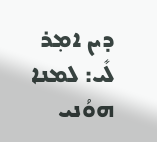ܕܝܢ ܐܡ݂ܪ ܠܺܝ: ܠܡܢܐ ܗܘܳܢܝ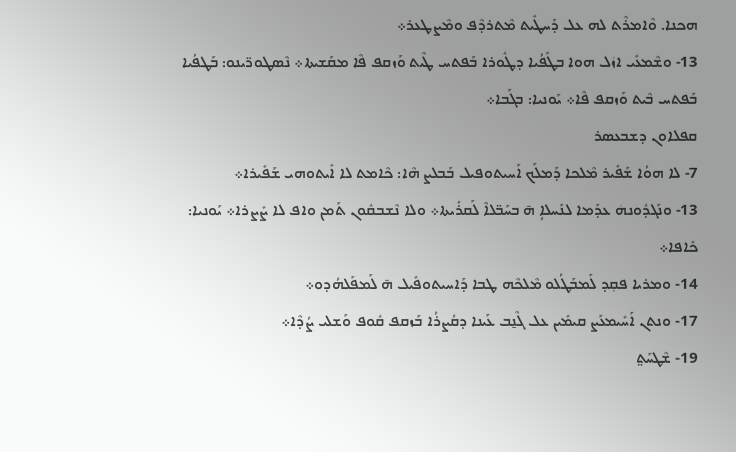ܗܟܢܐ. ܘܶܐܡܪܶܬ ܠܗ ܥܠ ܕܰܚܛܺܝܬ ܡܶܬܪܕܶܦ ܘܡܶܨܛܥܪ܀
13- ܘܫܶܡܥܺܝ ܐܙܿܠ ܗܘܐ ܒܛܰܦܳܝܐ ܕܛܽܘܪܐ ܒܰܦܬܚ ܛܶܝܬ ܘܰܙܩܦ ܦܶܐ ܡܩܰܫܝܬܐ܀ ܢܶܣܛܘܪ̈ܝܢܘ: ܒܰܛܦܳܝܐ ܒܰܦܬܚ ܒܶܝܬ ܘܰܙܩܦ ܦܶܐ܀ ܝܰܘܢܝܐ: ܒܓܰܒܐ܀
ܩܦܠܐܘܢ ܕܫܒܥܣܪ
7- ܠܐ ܗܘܳܐ ܫܰܦܺܝܪ ܡܶܠܟܐ ܕܰܡܠܰܟ ܐܰܚܝܬܘܦܝܠ ܒܰܒܠܨ ܗܶܐ: ܟܶܐܡܬ ܠܐ ܐܺܝܬܘܗܝ ܫܰܦܺܝܪܐ܀
13- ܘܢܰܓܕܽܘܢܗܿ ܥܕܰܡܐ ܠܢܰܚܠܐܴ ܗ̄ ܒܚܰܒ̈ܠܐܶ ܠܰܩܪܺܝܬܐ܀ ܘܠܐ ܢܶܫܒܩܽܘܢ ܬܰܡܢ ܘܐܦ ܠܐ ܨܺܨܪܐ܀ ܝܰܘܢܝܐ: ܟܺܐܦܐ܀
14- ܘܡܪܝܐ ܦܩ݂ܕ ܠܰܡܒܰܛܳܠܘ ܡܶܠܟܶܗ ܛܒܐ ܕܰܐܚܝܬܘܦܺܝܠ ܗ̄ ܠܰܡܦܰܠܗܳܕܘ܀
17- ܘܢܬܢ ܐܰܚܺܝܡܥܰܨ ܩܝܡܺܝܢ ܥܠ ܓܶܢ̱ܒ ܥܰܝܢܐ ܕܩܳܨܪܳܐ ܒܰܙܩܦ ܩܽܘܦ ܘܰܫܠܝ ܨܳܕܶܐ܀
19- ܫܶܛܚܰܬ݀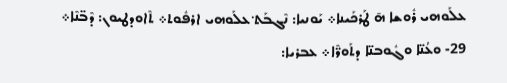ܥܠܰܘܗܝ ܪܽܘܫܐ ܗ̄ ܛܰܪܟܰܝܢܐ܀ ܝܰܘܢܝܐ: ܢܶܓܒܰܬ݀ ܥܠܰܘܗܝ ܐܪܦܽܘܬ܀ ܬܶܐܘܕܛܝܘܢ: ܕܶܒ̈ܢܶܐ܀
29- ܘܥܳܢ̈ܐ ܘܓܽܘܒܢ̈ܐ ܕܬܰܘܪ̈ܶܐ܀ ܥܒܪܝܐ: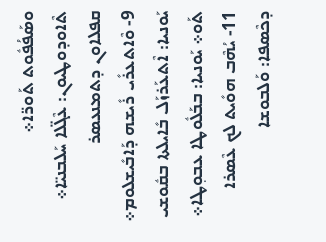ܘܣܰܦܳܦܽܘܬ ܬܰܘܪ̈ܐ܀ ܬܶܐܘܕܘܛܝܘܢ: ܥܶܓ̈ܠܐ ܚܰܠܒܢܝ̈ܐ܀
ܩܦܠܐܘܢ ܕܬܡܢܥܣܪ
9- ܘܶܐܬܥܪܺܝ ܪܺܝܫܗ ܕܰܐܒܺܝܫܠܘܡ܀ ܝܰܘܢܝܐ: ܐܶܬܥܰܪܙܰܠ ܒܺܐܝܠܬܐ ܒܩܽܘܫܝ ܬܰܘ܀ ܝܰܘܢܝܐ: ܒܒܰܠܽܘܛܐ ܥܒܘ݂ܛܐ܀
11- ܝܳܗܶܒ ܗܘܺܝܬ ܠܟ ܥܶܣܪܐ ܕܟܶܣܦܐ: ܘܰܠܒܘܫܐ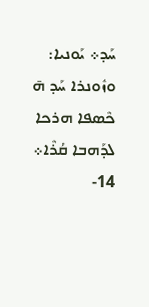ܚܰܕ܀ ܝܰܘܢܝܐ: ܘܙܽܘܢܪܐ ܚܰܕ ܗ̄ ܟܶܣܦܐ ܗܪܟܐ ܠܕܰܗܒܐ ܩܳܪܶܐ܀
14-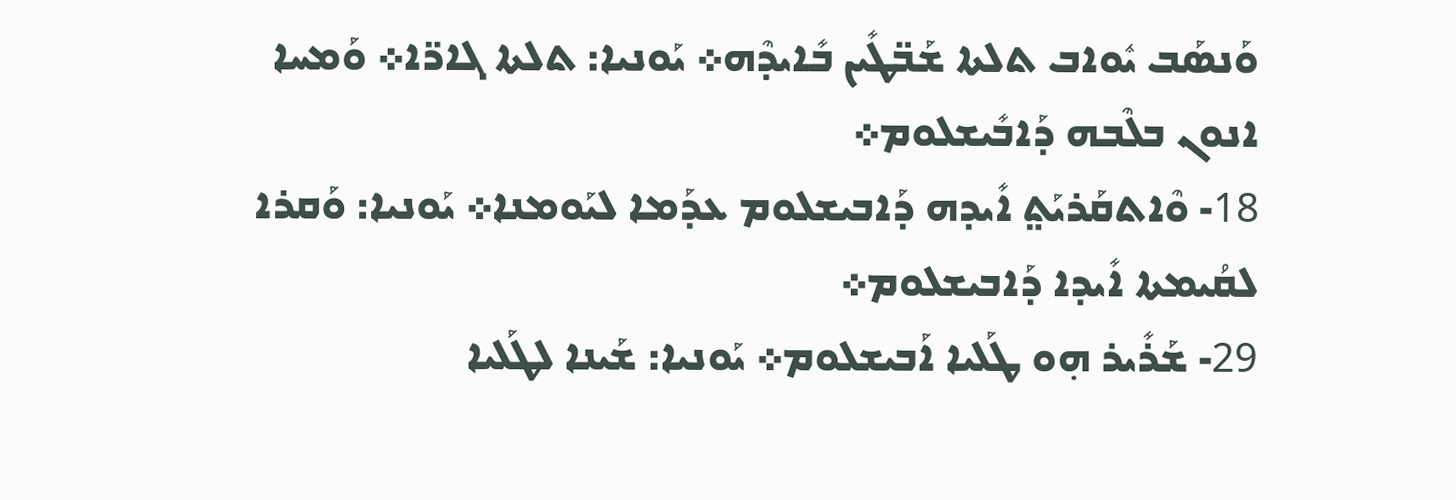ܘܰܢܣܰܒ ܝܽܘܐܒ ܬܠܬܐ ܫܰܒ̈ܛܺܝܢ ܒܺܐܝܕܶܗ܀ ܝܰܘܢܝܐ: ܬܠܬܐ ܓܐܪ̈ܐ܀ ܘܰܡܚܐ ܐܢܘܢ ܒܠܶܒܗ ܕܰܐܒܺܝܫܠܘܡ܀
18- ܘܶܐܬܩܰܪܝܰܬ݀ ܐܺܝܕܗ ܕܰܐܒܝܫܠܘܡ ܥܕܰܡܐ ܠܝܰܘܡܢܐ܀ ܝܰܘܢܝܐ: ܘܰܩܪܐ ܠܩܳܝܡܬܐ ܐܺܝܕܐ ܕܰܐܒܝܫܠܘܡ܀
29- ܫܰܪܺܝܪ ܗ݂ܘ ܛܰܠܝܐ ܐܰܒܝܫܠܘܡ܀ ܝܰܘܢܝܐ: ܫܰܝܢܐ ܠܛܰܠܝܐ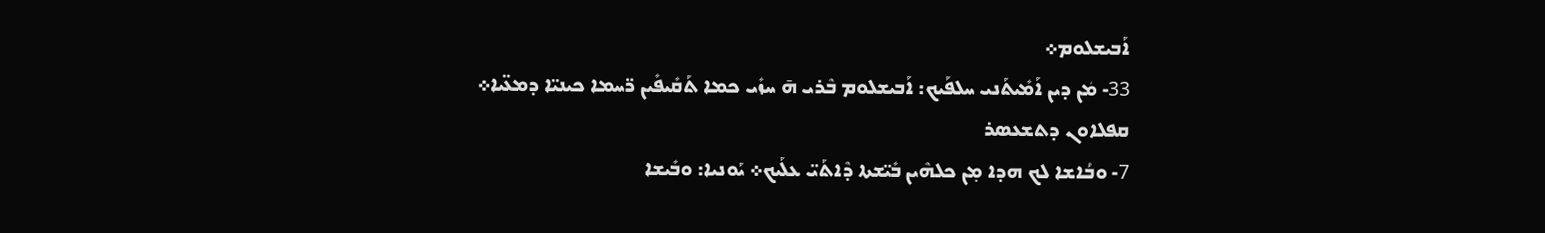ܐܰܒܝܫܠܘܡ܀
33- ܡܿܢ ܕܝܢ ܐܰܡܺܝܬܰܢܝ ܚܠܦܰܝܟ: ܐܰܒܝܫܠܘܡ ܒܶܪܝ ܗ̄ ܚܙܺܝ ܟܡܐ ܬܰܩܺܝܦܺܝܢ ܪ̈ܚܡܐ ܟܝܢܝ̈ܐ ܕܡܥ̈ܝܐ܀
ܩܦܠܐܘܢ ܕܬܫܥܣܪ
7- ܘܒܳܐܫܐ ܠܟ ܗܕܐ ܡ݂ܢ ܟܠܗܶܝܢ ܒܺܝ̈ܫܬܐ ܕܶܐܬܰܝ̈ ܥܠܰܝܟ܀ ܝܰܘܢܝܐ: ܘܒܺܝܫܐ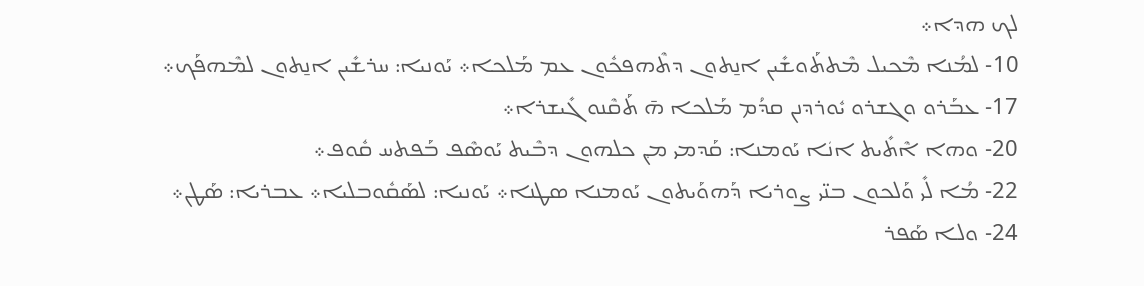ܠܟ ܗܕܐ܀
10- ܠܡܳܢܐ ܡܶܟܝܠ ܡܶܬܬܰܘܫܺܝܢ ܐܢ̱ܬܘܢ ܕܬܶܗܦܟܽܘܢ ܥܡ ܡܰܠܟܐ܀ ܝܰܘܢܝܐ: ܚܪܫܺܝܢ ܐܢ̱ܬܘܢ ܠܡܶܗܦܰܟ܀
17- ܥܒܰܪܘ ܘܓܫܪܘ ܝܽܘܪܕܢܢ ܩܕܳܡ ܡܰܠܟܐ ܗ̄ ܬܰܩܶܢܘ ܓܺܝܫܪܐ܀
20- ܘܗܐ ܐܶܬܺܝܬ ܐܢܿܐ ܝܰܘܡܢܐ: ܩܰܕܡܝ ܡ݂ܢ ܟܠܗܘܢ ܕܒܶܝܬ ܝܰܘܣܶܦ ܒܰܦܬܚ ܩܽܘܦ܀
22- ܡܳܐ ܠܺܝ ܘܰܠܟܘܢ ܒܢ̈ܝ ܨܘܪܝܐ ܕܰܗܘܰܝܬܘܢ ܝܰܘܡܢܐ ܣܛܢܐ܀ ܝܰܘܢܝܐ: ܠܣܰܩܽܘܒܠܝܐ܀ ܥܒܪܝܐ: ܣܰܛܢ܀
24- ܘܠܐ ܣܰܦܪ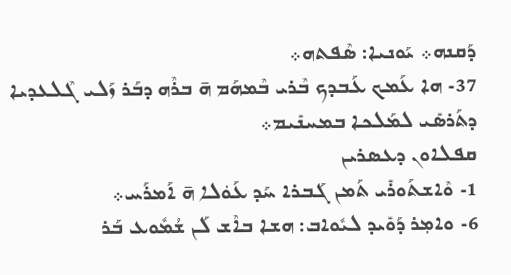ܕܰܩܢܗ܀ ܝܰܘܢܝܐ: ܣܶܦܬܗ܀
37- ܗܐ ܥܰܡܟ ܥܰܒܕܟ ܒܶܪܝ ܒܶܡܗܰܡ ܗ̄ ܒܪܶܗ ܕܒܰܪ ܙܰܠܝ ܓܶܠܥܕܝܐ ܕܬܰܪܣܺܝ ܠܡܰܠܟܐ ܒܡܚܢܺܝܡ܀
ܩܦܠܐܘܢ ܕܥܣܪܝܢ
1- ܘܶܐܫܬܰܘܪܺܝ ܬܰܡܢ ܓܰܒܪܐ ܚܰܕ ܥܰܘܿܠܐ ܗ̄ ܐܰܡܪܰܚ܀
6- ܘܐܡ݂ܪ ܕܰܘܺܝܕ ܠܝܽܘܐܒ: ܗܫܐ ܒܐܶܫ ܠܰܢ ܫܳܡܽܘܥ ܒܰܪ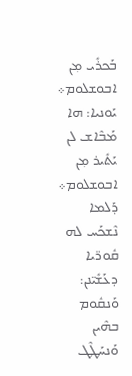ܒܰܟܪܺܝ ܡ݂ܢ ܐܒܘܫܠܘܡ܀ ܝܰܘܢܝܐ: ܗܐ ܡܰܒܶܐܫ ܠܢ ܝܰܬܺܝܪ ܡ݂ܢ ܐܒܘܫܠܘܡ܀ ܕܰܠܡܐ ܢܶܫܟܰܚ ܠܗ ܩܽܘܪ̈ܝܐ ܕܥܰܫܺܝ̈ܢܢ: ܘܰܢܩܽܘܡ ܒܗܶܝܢ ܘܰܢܚܰܛܶܛ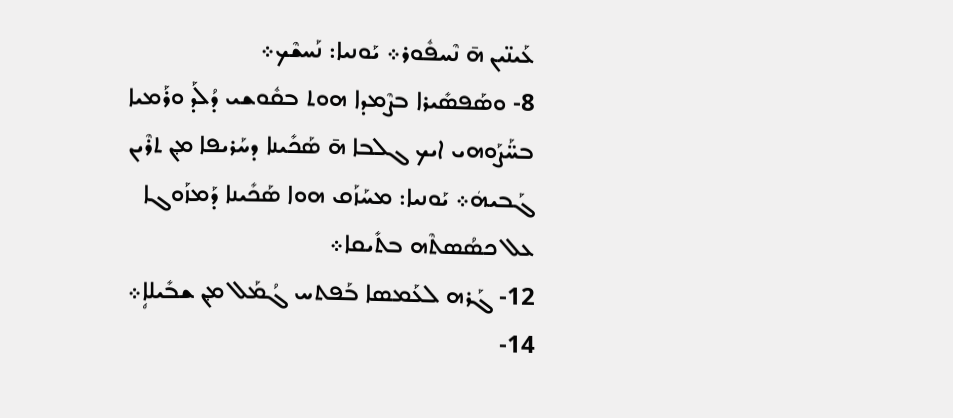ܥܰܝܢ̈ܝܢ ܗ̄ ܢܶܚܦܽܘܪ܀ ܝܰܘܢܝܐ: ܢܰܚܫܶܟ܀
8- ܘܣܰܦܣܺܝܪܐ ܒܨܶܡܕܐ ܗܘܬ ܒܩܽܘܫܝ ܕܳܠܰܕ ܘܪܰܡܝܐ ܒܚ̈ܰܨܰܘܗܝ ܐܝܟ ܓܠܒܐ ܗ̄ ܣܰܟܺܝܢܐ ܕܚܰܪܝܦܐ ܡ݂ܢ ܬܪܶܝܢ ܓܰܒܝܗܿ܀ ܝܰܘܢܝܐ: ܡܚܰܙܰܩ ܗܘܐ ܣܰܟܺܝܢܐ ܕܰܡܙܰܘܓܐ ܥܠ ܟܣܳܣܬܶܗ ܒܬܺܝܩܐ܀
12- ܓܰܪܗ ܠܥܰܡܣܐ ܒܰܦܬܚ ܓܳܡܰܠ ܡ݂ܢ ܫܒܺܝܠܐܴ܀
14-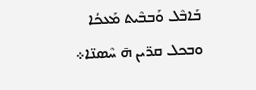ܒܰܐܒܶܠ ܘܰܒܒܶܝܬ ܡܰܥܟܳܐ ܘܒܟܠ ܩܪ̈ܝܢ ܗ̄ ܚܶܣܢ̈ܐ܀